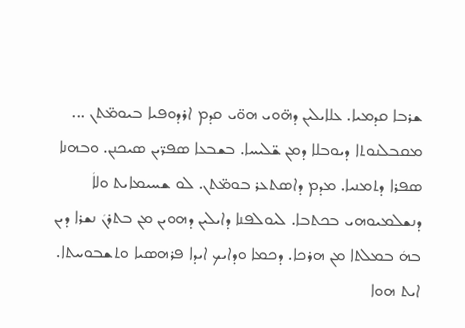ܫܪܒܐ ܩܕܡܝܐ. ܥܠܐܝܠܝܢ ܕܗ̈ܘܝ ܗܘ̈ܝ ܩܕܡ ܐܪܕܘܦܝܐ ܒܝܘܡ̈ܬܢ ...
ܡܩܒܠܢܘܬܐ ܕܝܘܒܠܐ ܕܡܢ ܫ̈ܠܝܚܐ. ܒܫܒܥܐ ܣܦܪ̈ܝܢ ܣܝܟܢܢ. ܘܒܗܢܐ ܣܦܪܐ ܕܬܡܢܝܐ. ܡܕܡ ܕܐܣܬܥܪ ܒܘܡ̈ܬܢ. ܠܘ ܫܚܝܡܐܝܬ ܘܠܐܿ ܕܢܫܠܡܝܘܗܝ ܒܟܬܒܐ. ܠܝܘܠܦܢܐ ܕܐܝܠܝܢ ܕܗܘܝܢ ܡܢ ܒܬܪܢܿ ܢܫܪܐ ܕܝܢ ܒܗܿ ܒܡܠܬܐ ܡܢ ܗܪܟܐ. ܕܟܡܐ ܘܕܐܝܟ ܐܝܕܐ ܦܪܗܣܝܐ ܘܬܫܒܘܚܬܐ. ܐܝܬ ܗܘܐ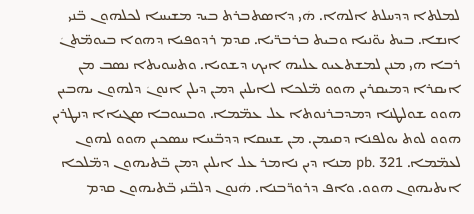ܠܡܠܬܐ ܕܕܚܠܬ ܐܠܗܐ. ܗܿܝ ܕܐܣܬܒܪܬ ܒܝܕ ܡܫܝܚܐ ܠܟܠܗܘܢ ܒ̈ܢܝ ܐܢܫܐ. ܒܝܬ ܝܘ̈ܢܝܐ ܘܒܝܬ ܒܪܒܪ̈ܝܐ. ܩܕܡ ܪܕܘܦܝܐ ܕܗܘܐ ܒܝܘܡ̈ܬܢܿ ܪܒܐ ܗܝ ܡܢܢ ܠܡܫܬܥܝܘ ܥܠܝܗ ܐܝܟ ܕܫܘܝܐ. ܘܬܚܘܝܬܐ ܢܣܒ ܡܢ ܐܝܩܪܐ ܕܡܝܩܪܝܢ ܗܘܘ ܡ̈ܠܟܐ ܠܐܝܠܝܢ ܕܡܢ ܕܝܠܢ ܐܢܘܢܿ ܕܠܗܘܢ ܝܗܒܝܢ ܗܘܘ ܫܘܠܛܢܐ ܕܡܕܒܪܢܘܬܐ ܥܠ ܥܡ̈ܡܐ. ܘܒܚܘܒܐ ܣܓܝܐܐ ܕܢܛܪܝܢ ܗܘܘ ܠܘܬ ܝܘܠܦܢܐ ܕܩܝܡܢ. ܡܢ ܫܚܩܐ ܕܕܒ̈ܚܐ ܚܣܟܝܢ ܗܘܘ ܠܗܘܢ ܠܥܡ̈ܡܐ. pb. 321 ܡܢܐ ܕܝܢ ܢܐܡܪ ܥܠ ܐܝܠܝܢ ܕܡܢ ܒ̈ܬܝܗܘܢ ܕܡ̈ܠܟܐ ܐܝܬܝܗܘܢ ܗܘܘ. ܘܐܦ ܕܪܘܪ̈ܒܢܐ. ܗܿܢܘܢ ܕܠܒ̈ܢܝ ܒ̈ܬܝܗܘܢ ܩܕܡ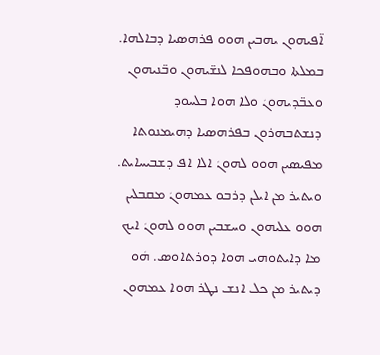ܐ̈ܦܝܗܘܢ ܝܗܒܝܢ ܗܘܘ ܦܪܗܣܝܐ ܕܒܐܠܗܐ. ܒܡܠܬܐ ܘܒܗܘܦܟܐ ܠܢܫ̈ܝܗܘܢ ܘܒ̈ܢܝܗܘܢ ܘܥܒ̈ܕܝܗܘܢܿ ܘܠܐ ܗܘܐ ܒܠܚܘܕ ܕܢܫܬܒܗܪܘܢ ܒܦܪܗܣܝܐ ܕܗܝܡܢܘܬܐ ܡܦܝܣܝܢ ܗܘܘ ܠܗܘܢܿ ܐܠܐ ܐܦ ܕܫܒܝܚܐܝܬ. ܘܝܬܝܪ ܡܢ ܐܝܠܢ ܕܪܒܘ ܥܡܗܘܢܿ ܡܩܒܠܝܢ ܗܘܘ ܥܠܝܗܘܢ ܘܚܫܒܝܢ ܗܘܘ ܠܗܘܢܿ ܐܝܟ ܡܐ ܕܐܝܬܘܗܝ ܗܘܐ ܕܘܪܬܐܘܣ. ܗܿܘ ܕܝܬܝܪ ܡܢ ܟܠ ܐܢܫ ܢܛܪ ܗܘܐ ܥܡܗܘܢ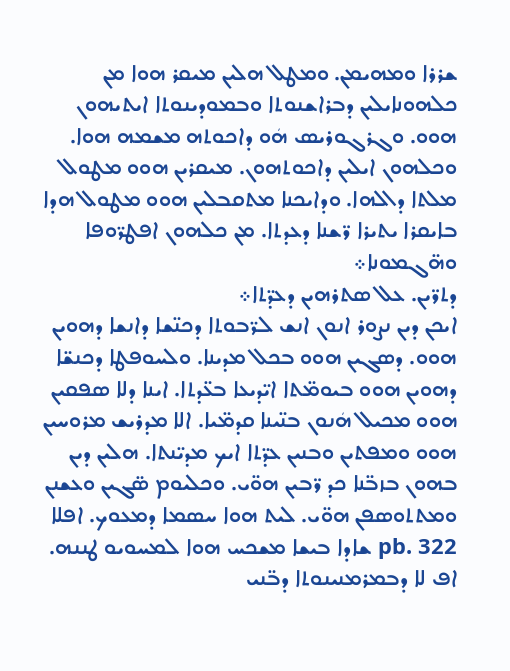ܫܪܪܐ ܘܡܗܝܡܢ. ܘܡܛܠ ܗܠܝܢ ܡܝܩܪ ܗܘܐ ܡܢ ܟܠܗܘܢܐܝܠܝܢ ܕܒܪܐܫܢܘܬܐ ܘܒܡܘܕܝܢܘܬܐ ܐܝܬܝܗܘܢ ܗܘܘ. ܘܓܪܓܘܪܝܣ ܗܿܘ ܕܐܟܘܬܗ ܡܫܡܗ ܗܘܐ. ܘܟܠܗܘܢ ܐܝܠܝܢ ܕܐܟܘܬܗܘܢ. ܡܝܩܪܝܢ ܗܘܘ ܡܛܘܠ ܡܠܬܐ ܕܐܠܗܐ. ܘܕܐܝܟܢܐ ܡܬܩܒܠܝܢ ܗܘܘ ܡܛܘܠ ܗܕܐ ܒܐܝܩܪܐ ܝܬܝܪܐ ܪ̈ܫܢܐ ܕܥܕܬܐ. ܡܢ ܟܠܗܘܢ ܐܦܛܪ̈ܘܦܐ ܘܗ̈ܓܡܘܢܐ܀
ܕܬܪ̈ܝܢ. ܥܠ ܣܬܪܗܝܢ ܕܥܕ̈ܬܐ܀
ܐܝܟܢ ܕܝܢ ܢܨܘܪ ܐܢܘܢ ܐܢܫ ܠܪ̈ܒܘܬܐ ܕܟܢ̈ܫܐ ܕܐܢܫܐ ܕܗܘܝܢ ܗܘܘ. ܕܣܓܝܢ ܗܘܘ ܒܟܠ ܡܕܝܢܐ. ܘܠܚܘܦܛܐ ܕܟܢܫ̈ܐ ܕܗܘܝܢ ܗܘܘ ܒܝܘܡ̈ܬܐ ܐܝ̈ܕܝܥܐ ܒܥ̈ܕܬܐ. ܐܝܢܐ ܕܠܐ ܣܦܩܝܢ ܗܘܘ ܡܟܝܠ ܗܿܢܘܢ ܒܢ̈ܝܢܐ ܩܕܡ̈ܝܐ. ܐܠܐ ܡܕܪܝܫ ܡܪܘܚܝܢ ܗܘܘ ܘܡܦܬܝܢ ܘܒܢܝܢ ܥܕ̈ܬܐ ܐܝܟ ܡܕܝ̈ܢܬܐ. ܗܠܝܢ ܕܝܢ ܒܗܘܢ ܒܙܒ̈ܢܐ ܟܕ ܪ̈ܒܝܢ ܗܘ̈ܝ. ܘܟܠܝܘܡ ܣ̈ܓܝܢ ܘܥܫܢܢ ܘܡܬܬܘܣܦܢ ܗܘ̈ܝ. ܠܝܬ ܗܘܐ ܚܣܡܐ ܕܡܥܘܟ. ܐܦܠܐ pb. 322 ܫܐܕܐ ܒܝܫܐ ܡܫܟܚ ܗܘܐ ܠܡܚܘܝܘ ܛܢܢܗ. ܐܦ ܠܐ ܕܒܡܪܡܢܝܢܘܬܐ ܕܒ̈ܢܝ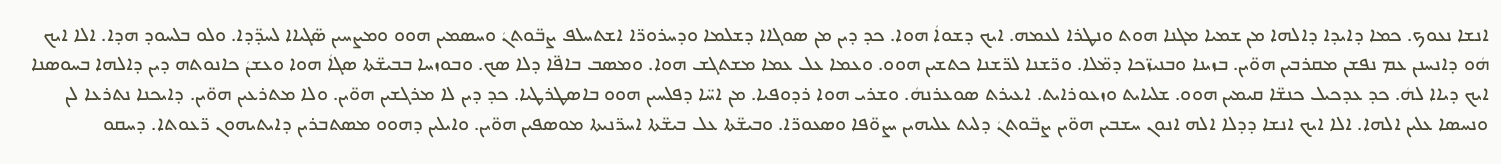ܐܢܫܐ ܢܥܘܟ. ܟܡܐ ܕܐܝܕܐ ܕܐܠܗܐ ܡܢ ܫܡܝܐ ܡܓܢܐ ܗܘܬ ܘܢܛܪܐ ܠܥܡܗ. ܐܝܟ ܕܫܘܐܿ ܗܘܐ. ܟܕ ܕܝܢ ܡܢ ܣܘܓܐܐ ܕܫܠܡܐ ܘܕܚܪܘܪ̈ܐ ܐܫܬܚܠܦ ܨܒ̈ܘܬܢܿ ܘܚܣܡܝܢ ܗܘܘ ܘܡܨܚܝܢ ܣ̈ܓܝܐܐ ܠܚܕ̈ܕܐ. ܘܠܘ ܒܠܚܘܕ ܗܕܐ. ܐܠܐ ܐܝܟ ܗܿܘ ܕܐܢܚܢܢ ܥܡ ܢܦܫܢ ܡܩܪܒܝܢ ܗܘ̈ܝܢ. ܒܙܝܢܐ ܘܒܢܝܙ̈ܟܐ ܕܡ̈ܠܐ. ܘܪ̈ܫܢܐ ܠܪ̈ܫܢܐ ܟܬܫܝܢ ܗܘܘ. ܘܥܡܐ ܥܠ ܥܡܐ ܡܫܬܓܫ ܗܘܐ. ܘܡܣܒ ܒܐܦ̈ܐ ܕܠܐ ܣܟ. ܘܒܘܙܚܐ ܒܒܝܫ̈ܬܐ ܣܓܐܿ ܗܘܐ ܘܥܫܢܿ ܟܐܢܘܬܗ ܕܝܢ ܕܐܠܗܐ ܒܚܘܣܢܐ ܐܝܟ ܕܝܐܐ ܠܗܿ. ܟܕ ܥܕܟܝܠ ܟܢܫ̈ܐ ܩܝܡܝܢ ܗܘܘ. ܫܠܝܐܝܬ ܘܙܥܘܪܐܝܬ. ܐܥܝܪܬ ܣܘܥܪܢܗܿ. ܘܫܪܝ ܗܘܐ ܪܕܘܦܝܐ. ܡܢ ܐܚ̈ܐ ܕܦܠܚܝܢ ܗܘܘ ܒܐܣܛܪܛܝܐ. ܟܕ ܕܝܢ ܠܐ ܡܪܓܫܝܢ ܗܘ̈ܝܢ. ܘܠܐ ܡܬܪܥܝܢ ܗܘ̈ܝܢ. ܕܐܝܟܢܐ ܢܬܪܥܐ ܠܢ ܘܢܚܣܐ ܥܠܝܢ ܐܠܗܐ. ܐܠܐ ܐܝܟ ܐܢܫܐ ܕܕܠܐ ܐܠܗ ܐܢܘܢ ܚܫܒܝܢ ܗܘ̈ܝܢ ܨܒ̈ܘܬܢܿ ܕܠܝܬ ܥܠܝܗܝܢ ܝܨܘ̈ܦܐ ܘܣܥܘܪ̈ܐ. ܘܒܝܫ̈ܬܐ ܥܠ ܒܝܫ̈ܬܐ ܐܚܪ̈ܢܝܬܐ ܡܘܣܦܝܢ ܗܘ̈ܝܢ. ܘܐܝܠܝܢ ܕܗܘܘ ܡܣܬܒܪܝܢ ܕܐܝܬܝܗܘܢ ܪ̈ܥܘܬܐ. ܕܚܩܘ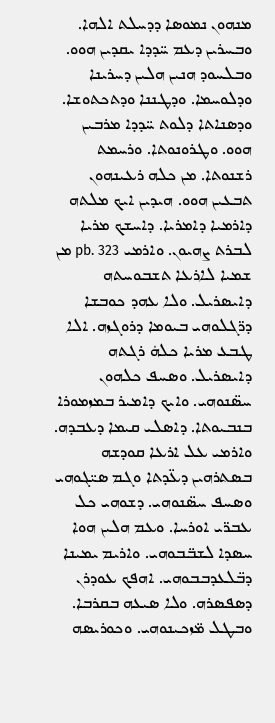ܡܢܗܘܢ ܢܡܘܣܐ ܕܕܚܠܬ ܐܠܗܐ. ܘܒܚܪܝܢ ܕܥܡ ܚ̈ܕܕܐ ܝܩܕܝܢ ܗܘܘ. ܘܒܠܚܘܕ ܗܢܝܢ ܗܠܝܢ ܕܚܪܝܢܐ ܘܕܠܘܚܡܐ. ܘܕܛܢܢܐ ܘܕܬܟܬܘܫܐ. ܘܕܣܢܐܬܐ ܕܠܘܬ ܚ̈ܕܕܐ ܡܪܒܝܢ ܗܘܘ. ܘܛܪܘܢܘܬܐ. ܘܪܚܡܬ ܪܫܢܘܬܐ. ܡܢ ܟܠܗ ܪܥܝܢܗܘܢ ܬܒܥܝܢ ܗܘܘ. ܗܝܕܝܢ ܐܝܟ ܡܠܬܗ ܕܐܪܡܝܐ ܕܐܡܪܝܐ. ܕܐܚܫܟ ܡܪܝܐ ܠܒܪܬ ܨܗܝܘܢ. ܘܐܪܡܝ pb. 323 ܡܢ ܫܡܝܐ ܠܐܪܥܐ ܬܫܒܘܚܬܗ ܕܐܝܣܪܝܠ. ܘܠܐ ܥܗܕ ܟܘܒܫܐ ܕܪ̈ܓܠܘܗܝ ܒܝܘܡܐ ܕܪܘܓܙܗ. ܐܠܐ ܛܒܥ ܡܪܝܐ ܟܠܗܿ ܪܓܬܗ ܕܐܝܣܪܝܠ. ܘܣܚܦ ܟܠܗܘܢ ܚܣ̈ܢܘܗܝ. ܘܐܝܟ ܕܐܡܝܪ ܒܡܙܡܘܪܐ ܒܢܒܝܘܬܐ. ܕܐܣܠܝ ܩܝܡܐ ܕܥܒܕܗ. ܘܐܪܡܝ ܥܠ ܐܪܥܐ ܩܘܕܫܗ ܒܣܬܪܗܝܢ ܕܥ̈ܕܬܐ ܘܓܡ ܣܝ̈ܓܘܗܝ ܘܣܚܦ ܚܣ̈ܢܘܗܝ. ܕܫܘܗܝ ܟܠ ܥܒܪ̈ܝ ܐܘܪܚܐ. ܘܥܡ ܗܠܝܢ ܗܘܐ ܚܣܕܐ ܠܫܒ̈ܒܘܗܝ. ܘܐܪܝܡ ܝܡܝܢܐ ܕܒ̈ܠܥܕܒܒܘܗܝ. ܐܗܦܟ ܥܘܕܪܢ ܕܣܦܣܪܗ. ܘܠܐ ܣܝܥܗ ܒܩܪܒܐ. ܘܒܛܠ ܡ̈ܙܟܝܢܘܗܝ. ܘܟܘܪܝܣܗ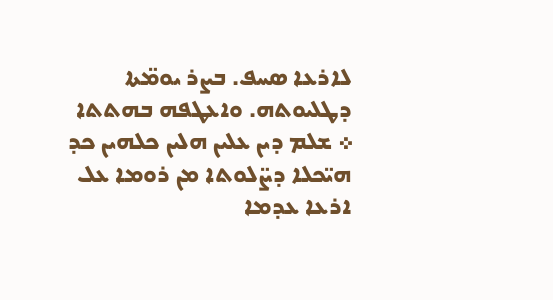ܠܐܪܥܐ ܣܚܦ. ܒܨܪ ܝܘܡ̈ܬܐ ܕܛܠܝܘܬܗ. ܘܐܥܛܦܗ ܒܗܬܬܐ ܀ ܫܠܡ ܕܝܢ ܥܠܝܢ ܗܠܝܢ ܟܠܗܝܢ ܟܕ ܗܝ̈ܟܠܐ ܕܨ̈ܠܘܬܐ ܡܢ ܪܘܡܐ ܥܠ ܐܪܥܐ ܥܕܡܐ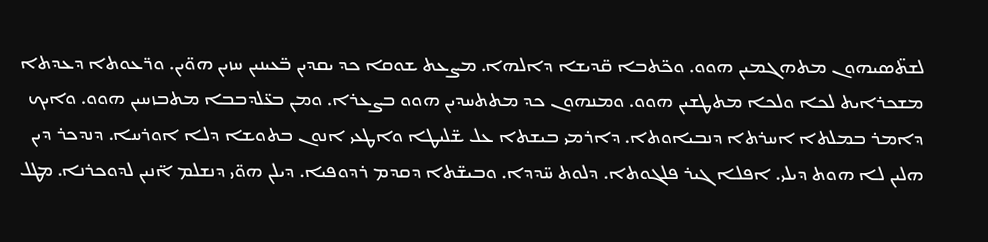ܠܫܬ̈ܣܝܗܘܢ ܡܬܗܓܡܝܢ ܗܘܘ. ܘܟ̈ܬܒܐ ܩ̈ܕܝܫܐ ܕܐܠܗܐ. ܡܨܥܬ ܫܘܩܐ ܟܕ ܝܩܕܝܢ ܒ̈ܥܝܢܝܢ ܚܙܝܢ ܗܘ̈ܝܢ. ܘܪ̈ܥܘܬܐ ܕܥܕܬܐ ܡܫܟܪܐܝܬ ܠܟܐ ܘܠܟܐ ܡܬܛܫܝܢ ܗܘܘ. ܘܡܢܗܘܢ ܟܕ ܡܬܬܚܕܝܢ ܗܘܘ ܒܨܥܪܐ. ܘܡܢ ܒܥ̈ܠܕܒܒܐ ܡܬܒܙܚܝܢ ܗܘܘ. ܘܐܝܟ ܕܐܡܪ ܒܡܠܬܐ ܐܚܪܬܐ ܕܢܒܝܐܘܬܐ. ܕܐܪܡܝ ܒܝܫܬܐ ܥܠ ܫ̈ܠܝܛܐ ܘܐܛܥܝ ܐܢܘܢ ܒܬܘܫܐ ܕܠܐ ܐܘܪܚܐ. ܕܢܕܟܪ ܕܝܢ ܗܠܝܢ ܠܐ ܗܘܬ ܕܝܠܝ. ܐܦܠܐ ܓܝܪ ܦܠܓܘܬܐ. ܕܠܘܬ ܚ̈ܕܕܐ. ܘܒܝܫ̈ܬܐ ܕܩܕܡ ܪܕܘܦܝܐ. ܕܝܠܢ ܗܘ̈ܝ ܕܢܫܠܡ ܐ̈ܢܝܢ ܠܕܘܟܪܢܐ. ܡܛܠ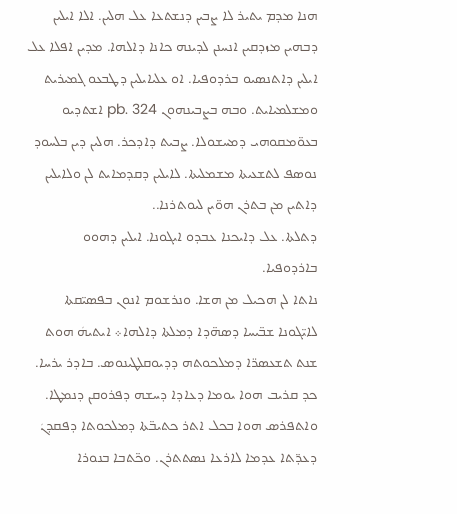ܗܢܐ ܡܕܡ ܝܬܝܪ ܠܐ ܨܒܝܢ ܕܢܫܬܥܐ ܥܠ ܗܠܝܢ. ܐܠܐ ܐܝܠܝܢ ܕܒܗܝܢ ܡܙܕܩܝܢ ܐܢܚܢܢ ܠܕܝܢܗ ܟܐܢܐ ܕܐܠܗܐ. ܡܕܝܢ ܐܦܠܐ ܥܠ ܐܝܠܝܢ ܕܐܬܢܣܝܘ ܒܪܕܘܦܝܐ. ܐܘ ܥܠܝܐܝܠܝܢ ܕܛܒܥܘ ܓܡܝܪܝܬ ܘܡܫܠܡܝܐܝܬ. ܘܒܗ ܒܨܒܝܢܗܘܢ pb. 324 ܐܫܬܕܝܘ ܒܥܘ̈ܡܩܘܗܝ ܕܡܚܫܘܠܐ. ܨܒܝܬ ܕܐܕܟܪ. ܗܠܝܢ ܕܝܢ ܒܠܚܘܕ ܢܘܣܦ ܠܬܫܥܝܬܐ ܡܫܡܠܝܬܐ. ܠܐܝܠܝܢ ܕܩܕܡܐܝܬ ܠܢ ܘܠܐܝܠܝܢ ܕܐܬܝܢ ܡܢ ܒܬܪܢ ܗܘ̈ܝܢ ܠܝܘܬܪܢܐ..
ܕܬܠܬܐ. ܥܠ ܕܐܝܟܢܐ ܥܒܕܘ ܐܝܓܘܢܐ. ܐܝܠܝܢ ܕܗܘܘ ܒܐܪܕܘܦܝܐ.
ܢܐܬܐ ܠܢ ܗܟܝܠ ܡܢ ܗܫܐ. ܘܢܪܫܘܡ ܐܢܘܢ ܒܦܣܝ̈ܩܬܐ ܠܐܝ̈ܓܘܢܐ ܫܒ̈ܝܚܐ ܕܣܗ̈ܕܐ ܕܡܠܬܐ ܕܐܠܗܐ܀ ܐܝܬܝܗܿ ܗܘܬ ܫܢܬ ܬܫܥܣܪ̈ܐ ܕܡܠܟܘܬܗ ܕܕܝܘܩܠܛܝܢܘܣ. ܒܐܕܪ ܝܪܚܐ. ܟܕ ܩܪܝܒ ܗܘܐ ܝܘܡܐ ܕܥܐܕܐ ܕܚܫܗ ܕܦܪܘܩܢ ܕܢܡܛܐ. ܘܐܬܦܪܣ ܗܘܐ ܒܟܠ ܐܬܪ ܟܬܝܒ̈ܬܐ ܕܡܠܟܘܬܐ ܕܦܩܕܢܿ ܕܥܕ̈ܬܐ ܥܕܡܐ ܠܐܪܥܐ ܢܣܬܬܪܢ. ܘܟ̈ܬܒܐ ܒܢܘܪܐ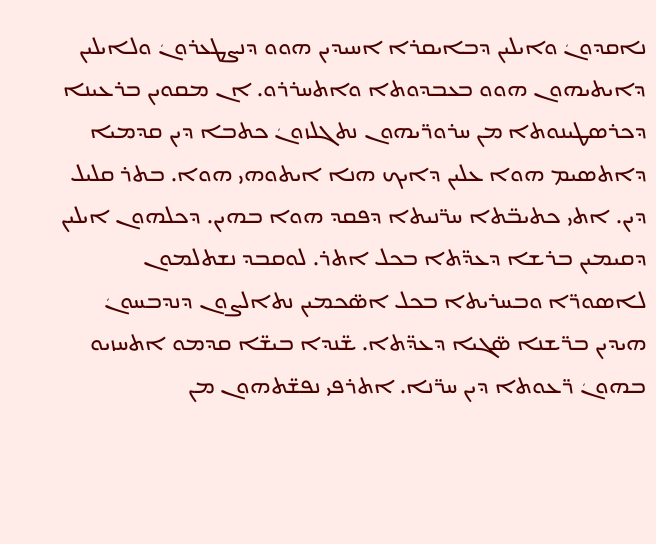ܢܐܩܕܘܢܿ ܘܐܝܠܝܢ ܕܒܐܝܩܪܐ ܐܚܝܕܝܢ ܗܘܘ ܕܢܨܛܥܪܘܢܿ ܘܠܐܝܠܝܢ ܕܐܝܬܝܗܘܢ ܗܘܘ ܒܥܒܕܘܬܐ ܘܐܬܚܪܪܘ. ܐܢ ܡܩܘܝܢ ܒܪܥܝܢܐ ܕܟܪܣܛܝܢܘܬܐ ܡܢ ܚܪܘܪ̈ܝܗܘܢ ܢܬܓܠܙܘܢܿ ܟܬܒܐ ܕܝܢ ܩܕܡܝܐ ܕܐܬܣܝܡ ܗܘܐ ܥܠܝܢ ܕܐܝܟ ܗܢܐ ܐܝܬܘܗܝ ܗܘܐ. ܒܬܪ ܩܠܝܠ ܕܝܢ. ܐܬܝ ܟܬܝܒ̈ܬܐ ܚܪ̈ܢܝܬܐ ܕܦܩܕ ܗܘܐ ܒܗܝܢ. ܕܟܠܗܘܢ ܐܝܠܝܢ ܕܩܝܡܝܢ ܒܪܫܐ ܕܥܕ̈ܬܐ ܒܟܠ ܐܬܪ. ܠܘܩܒܕ ܢܫܬܠܡܘܢ ܠܐܣܘܪ̈ܐ ܘܒܚܪܝܬܐ ܒܟܠ ܐܣ̈ܟܡܝܢ ܢܬܐܠܨܘܢ ܕܢܕܒܚܘܢܿ ܗܝܕܝܢ ܒܪ̈ܫܢܐ ܣ̈ܓܝܐ ܕܥܕ̈ܬܐ. ܫ̈ܢܕܐ ܒܝܫ̈ܐ ܩܕܡܘ ܐܬܚܙܝܘ ܒܗܘܢܿ ܪ̈ܥܘܬܐ ܕܝܢ ܚܪ̈ܢܐ. ܐܬܪܦܝ ܢܦܫ̈ܬܗܘܢ ܡܢ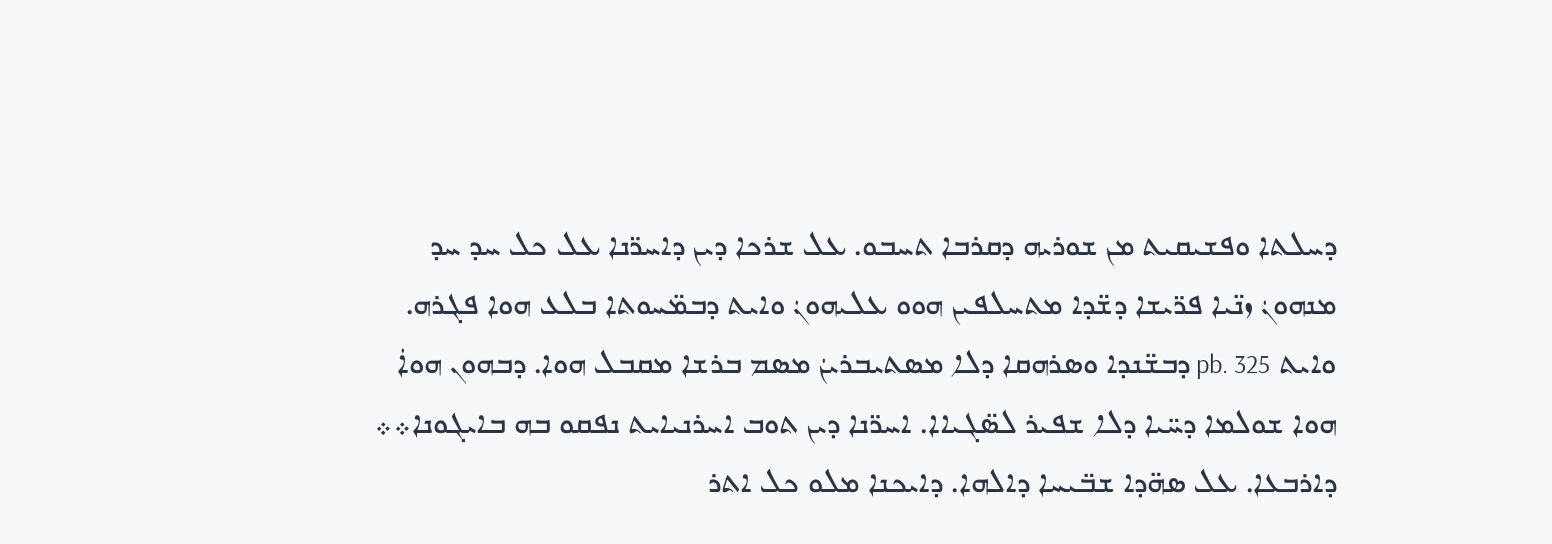ܕܚܠܬܐ ܘܦܫܝܩܝܬ ܡܢ ܫܘܪܝܗ ܕܩܪܒܐ ܬܚܒܘ. ܥܠ ܫܪܟܐ ܕܝܢ ܕܐܚܪ̈ܢܐ ܥܠ ܟܠ ܚܕ ܚܕ ܡܢܗܘܢܿ ܙܢ̈ܝܐ ܦܪ̈ܝܫܐ ܕܫ̈ܕܐ ܡܬܚܠܦܝܢ ܗܘܘ ܥܠܝܗܘܢܿ ܘܐܝܬ ܕܒܡ̈ܚܘܬܐ ܒܠܥ ܗܘܐ ܦܓܪܗ. ܘܐܝܬ pb. 325 ܕܒܫ̈ܢܕܐ ܘܣܪܗܩܐ ܕܠܐ ܡܣܬܝܒܪܝܢܿ ܡܣܡ ܒܪܫܐ ܡܩܒܠ ܗܘܐ. ܕܒܗܘܢ ܗܘܐܿ ܗܘܐ ܫܘܠܡܐ ܕܚ̈ܝܐ ܕܠܐ ܫܦܝܪ ܠܣ̈ܓܝܐܐ. ܐܚܪ̈ܢܐ ܕܝܢ ܬܘܒ ܐܚܪܢܝܐܝܬ ܢܦܩܘ ܒܗ ܒܐܝܓܘܢܐ܀܀
ܕܐܪܒܥܐ. ܥܠ ܣܗ̈ܕܐ ܫܒ̈ܝܚܐ ܕܐܠܗܐ. ܕܐܝܟܢܐ ܡܠܘ ܟܠ ܐܬܪ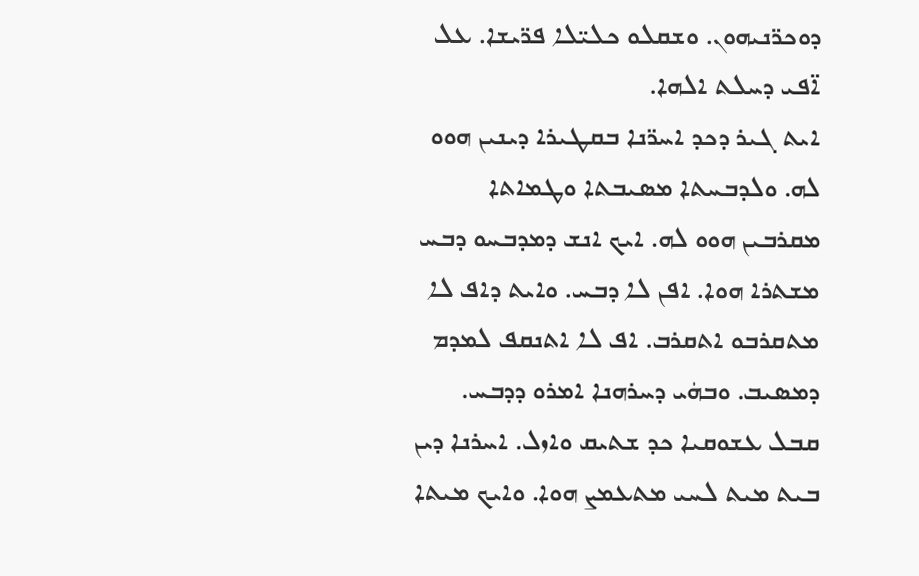ܕܘܟܪ̈ܢܝܗܘܢ. ܘܫܩܠܘ ܟܠܝ̈ܠܐ ܦܪ̈ܝܫܐ. ܥܠ ܐ̈ܦܝ ܕܚܠܬ ܐܠܗܐ.
ܐܝܬ ܓܝܪ ܕܟܕ ܐܚܪ̈ܢܐ ܒܩܛܝܪܐ ܕܝܢܝܢ ܗܘܘ ܠܗ. ܘܠܕܒܚܬܐ ܡܣܝܒܬܐ ܘܛܡܐܬܐ ܡܩܪܒܝܢ ܗܘܘ ܠܗ. ܐܝܟ ܐܢܫ ܕܡܕܒܚܘ ܕܒܚ ܡܫܬܪܐ ܗܘܐ. ܐܦܢ ܠܐ ܕܒܚ. ܘܐܝܬ ܕܐܦ ܠܐ ܡܬܩܪܒܘ ܐܬܩܪܒ. ܐܦ ܠܐ ܐܬܢܩܦ ܠܡܕܡ ܕܡܣܝܒ. ܘܒܗܿܝ ܕܚܪܗܢܐ ܐܡܪܘ ܕܕܒܚ. ܩܒܠ ܥܫܘܩܝܐ ܟܕ ܫܬܝܩ ܘܐܙܠ. ܐܚܪܢܐ ܕܝܢ ܒܝܬ ܡܝܬ ܠܚܝ ܡܬܥܡܨ ܗܘܐ. ܘܐܝܟ ܡܝܬܐ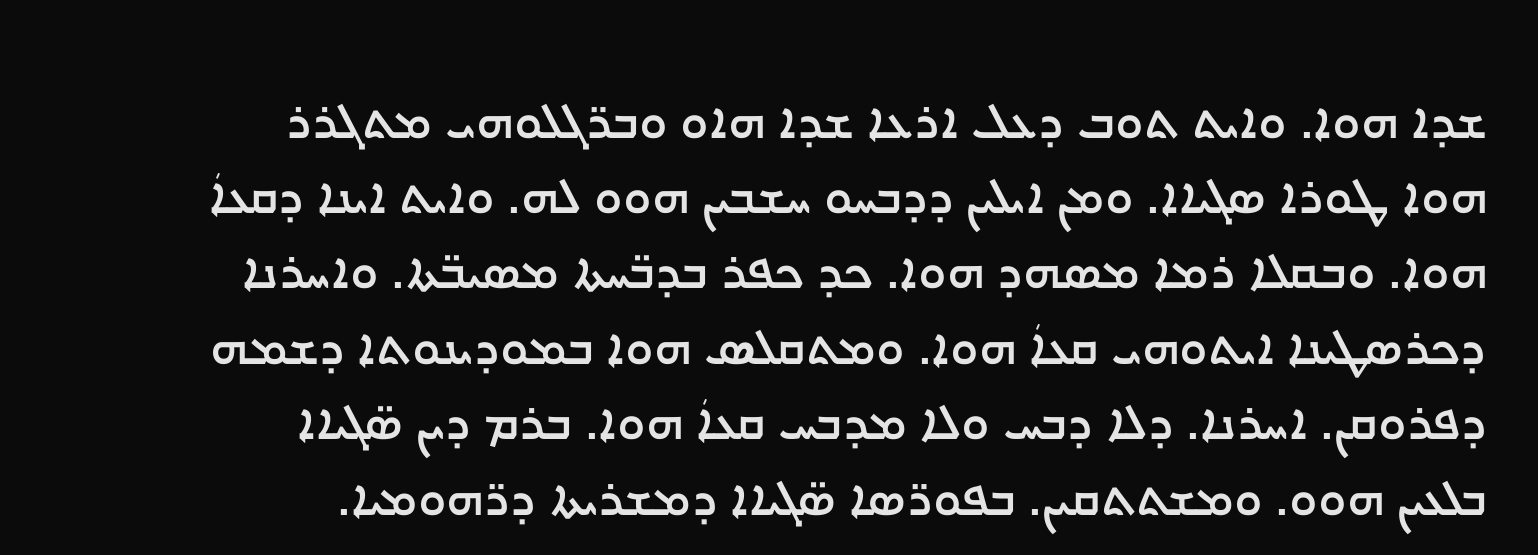ܫܕܐ ܗܘܐ. ܘܐܝܬ ܬܘܒ ܕܥܠ ܐܪܥܐ ܫܕܐ ܗܐܘ ܘܒܪ̈ܓܠܘܗܝ ܡܬܓܪܪ ܗܘܐ ܛܘܪܐ ܣܓܝܐܐ. ܘܡܢ ܐܝܠܝܢ ܕܕܒܚܘ ܚܫܒܝܢ ܗܘܘ ܠܗ. ܘܐܝܬ ܐܝܢܐ ܕܩܥܐܿ ܗܘܐ. ܘܒܩܠܐ ܪܡܐ ܡܣܗܕ ܗܘܐ. ܟܕ ܟܦܪ ܒܕܒ̈ܚܬܐ ܡܣܝܒ̈ܬܐ. ܘܐܚܪܢܐ ܕܟܪܣܛܝܢܐ ܐܝܬܘܗܝ ܩܥܐܿ ܗܘܐ. ܘܡܬܩܠܣ ܗܘܐ ܒܡܘܕܝܢܘܬܐ ܕܫܡܗ ܕܦܪܘܩܢ. ܐܚܪܢܐ. ܕܠܐ ܕܒܚ ܘܠܐ ܡܕܒܚ ܩܥܐܿ ܗܘܐ. ܒܪܡ ܕܝܢ ܣ̈ܓܝܐܐ ܒܠܥܝܢ ܗܘܘ. ܘܡܫܬܬܩܝܢ. ܒܦܘܪ̈ܣܐ ܣ̈ܓܝܐܐ ܕܡܫܪܝܬܐ ܕܪ̈ܗܘܡܝܐ.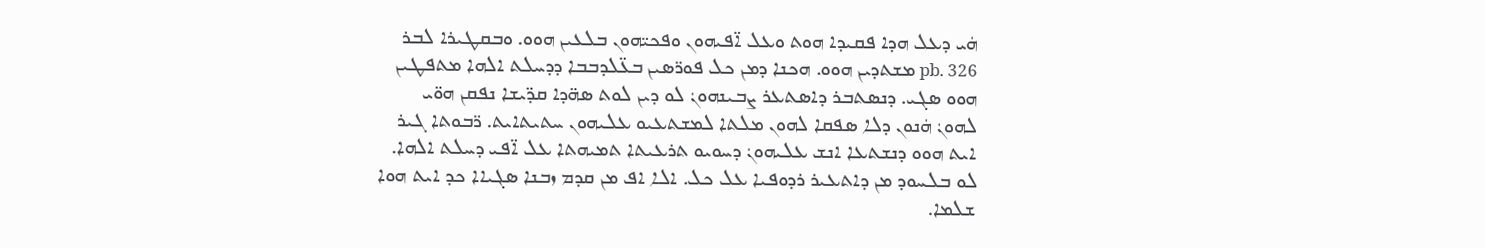ܗܿܝ ܕܥܠ ܗܕܐ ܦܩܝܕܐ ܗܘܬ ܘܥܠ ܐ̈ܦܝܗܘܢ ܘܦܟܝ̈ܗܘܢ ܒܠܥܝܢ ܗܘܘ. ܘܒܩܛܝܪܐ ܠܒܪ pb. 326 ܡܫܬܕܝܢ ܗܘܘ. ܗܟܢܐ ܕܡܢ ܟܠ ܦܘܪ̈ܣܝܢ ܒܥ̈ܠܕܒܒܐ ܕܕܚܠܬ ܐܠܗܐ ܡܬܦܛܝܢ ܗܘܘ ܣܓܝ. ܕܢܣܬܒܪ ܕܐܣܬܥܪ ܨܒܝܢܗܘܢܿ ܠܘ ܕܝܢ ܠܘܬ ܣܗ̈ܕܐ ܩܕ̈ܝܫܐ ܢܦܩܢ ܗܘ̈ܝ ܠܗܘܢܿ ܗܿܢܘܢ ܕܠܐ ܣܦܩܐ ܠܗܘܢ ܡܠܬܐ ܠܡܫܬܥܝܘ ܥܠܝܗܘܢ ܚܬܝܬܐܝܬ. ܪ̈ܒܘܬܐ ܓܝܪ ܐܝܬ ܗܘܘ ܕܢܫܬܥܐ ܐܢܫ ܥܠܝܗܘܢܿ ܕܚܘܝܘ ܬܪܥܝܬܐ ܬܡܝܗܬܐ ܥܠ ܐ̈ܦܝ ܕܚܠܬ ܐܠܗܐ. ܠܘ ܒܠܚܘܕ ܡܢ ܕܐܬܥܝܪ ܪܕܘܦܝܐ ܥܠ ܟܠ. ܐܠܐ ܐܦ ܡܢ ܩܕܡ ܙܒܢܐ ܣܓܝܐܐ ܟܕ ܐܝܬ ܗܘܐ ܫܠܡܐ.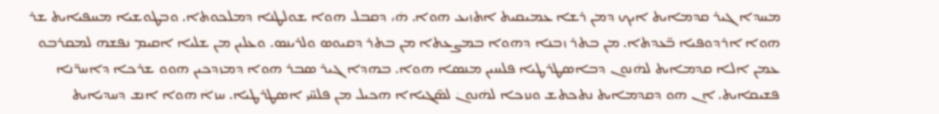ܡܚܕܐ ܓܝܪ ܩܕܡܐܝܬ ܐܝܟ ܕܡܢ ܪܫܐ ܥܡܝܩܝܬ ܐܬܙܝܥ ܗܘܐ. ܗܿ، ܕܩܒܠ ܗܘܐ ܫܘܠܛܢܐ ܕܡܠܟܘܬܐ. ܘܒܛܘܫܝܐ ܡܚܦܝܐܝܬ ܫܪ ܗܘܐ ܐܪܕܘܦܝܐ ܒ̈ܥܕܬܐ. ܡܢ ܒܬܪ ܙܒܢܐ ܕܗܘܐ ܒܡܨܥܬܐ ܡܢ ܒܬܪ ܕܩܝܘܣ ܘܠܪܝܢܣ. ܘܥܠܝܢ ܡܢ ܫܠܝܐ ܐܩܝܡ ܢܦܫܗ ܠܡܩܪܒܘ ܥܡܢ ܐܠܐ ܩܕܡܐܝܬ ܠܗܿܢܘܢ ܕܒܐܣܛܪܛܝܐ ܦܠܚܝܢ ܡܢܣܐ ܗܘܐ. ܒܗܕܐ ܓܝܪ ܣܒܪ ܗܘܐ ܕܡܙܕܟܝܢ ܗܘܘ ܫܪܟܐ ܕܐܚܪ̈ܢܐ ܦܫܝܩܐܝܬ. ܐܢ ܗܘ ܕܩܕܡܐܝܬ ܢܬܟܬܫ ܘܢܙܟܐ ܠܗܿܢܘܢܿ ܠܣ̈ܓܝܐܐ ܗܟܝܠ ܡܢ ܦܠܚ̈ܝ ܐܣܛܪܛܝܐ. ܚܙܐܿ ܗܘܐ ܐܢܫ ܕܚܕܝܐܝܬ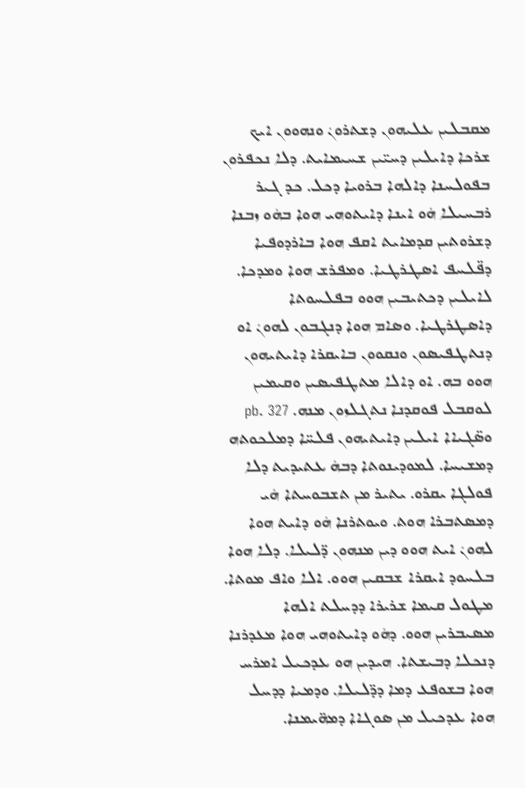ܡܩܒܠܝܢ ܥܠܝܗܘܢ ܕܫܬܪܘܢܿ ܘܢܗܘܘܢ ܐܝܟ ܫܪܟܐ ܕܐܝܠܝܢ ܕܚܝ̈ܝܢ ܫܚܝܡܐܝܬ. ܕܠܐ ܢܟܦܪܘܢ ܒܦܘܠܚܢܐ ܕܐܠܗܐ ܒܪܘܝܐ ܕܟܠ. ܟܕ ܓܝܪ ܪܒܚܝܠܐ ܗܿܘ ܐܝܢܐ ܕܐܝܬܘܗܝ ܗܘܐ ܒܗܿܘ ܙܒܢܐ ܕܫܪܘܬܝܢ ܩܕܡܐܝܬ ܐܩܦ ܗܘܐ ܒܐܪܕܘܦܝܐ ܕܦ̈ܠܚܦ ܐܣܛܪܛܝܐ. ܘܡܦܪܫ ܗܘܐ ܘܡܕܟܐ. ܠܐܝܠܝܢ ܕܟܬܝܒܝܢ ܗܘܘ ܒܦܠܚܘܬܐ ܕܐܣܛܪܛܝܐ. ܘܣܐܡ ܗܘܐ ܕܢܓܒܘܢ ܠܗܘܢܿ ܐܘ ܕܢܬܛܦܝܣܘܢ ܘܢܩܘܘܢ ܒܐܝܩܪܐ ܕܐܝܬܝܗܘܢ ܗܘܘ ܒܗ. ܐܘ ܕܐܠܐ ܡܬܛܦܝܣܝܢ ܘܩܝܡܝܢ ܠܘܩܒܠ ܦܘܩܕܢܐ ܢܬܓܠܙܘܢ ܡܢܗ. pb. 327 ܘܣ̈ܓܝܐܐ ܐܝܠܝܢ ܕܐܝܬܝܗܘܢ ܦܠܚ̈ܐ ܕܡܠܟܘܬܗ ܕܡܫܝܚܐ. ܠܡܘܕܝܢܘܬܐ ܕܒܗܿ ܥܬܝܕܝܬ ܕܠܐ ܦܘܠܓܐ ܝܩܪܘ. ܝܬܝܪ ܡܢ ܬܫܒܘܚܬܐ ܗܿܝ ܕܡܣܬܒܪܐ ܗܘܬ. ܘܝܘܬܪܢܐ ܗܿܘ ܕܐܝܬ ܗܘܐ ܠܗܘܢܿ ܐܝܬ ܗܘܘ ܕܝܢ ܡܢܗܘܢ ܕ̈ܠܝܠܐ. ܕܠܐ ܗܘܐ ܒܠܚܘܕ ܐܝܩܪܐ ܫܒܩܝܢ ܗܘܘ. ܐܠܐ ܘܐܦ ܡܘܬܐ. ܡܛܘܠ ܩܝܡܐ ܫܪܝܪܐ ܕܕܚܠܬ ܐܠܗܐ ܡܣܝܒܪܝܢ ܗܘܘ. ܕܗܿܘ ܕܐܝܬܘܗܝ ܗܘܐ ܡܥܕܪܢܐ ܕܢܟܠܐ ܕܒܝܫܬܐ. ܗܝܕܝܢ ܗܘ ܥܕܟܝܠ ܐܡܪܚ ܗܘܐ ܒܫܘܦܥ ܕܡܐ ܕܕ̈ܠܝܠܐ. ܘܕܡܝܐ ܕܕܚܠ ܗܘܐ ܥܕܟܝܠ ܡܢ ܣܘܓܐܐ ܕܡܗ̈ܝܡܢܐ.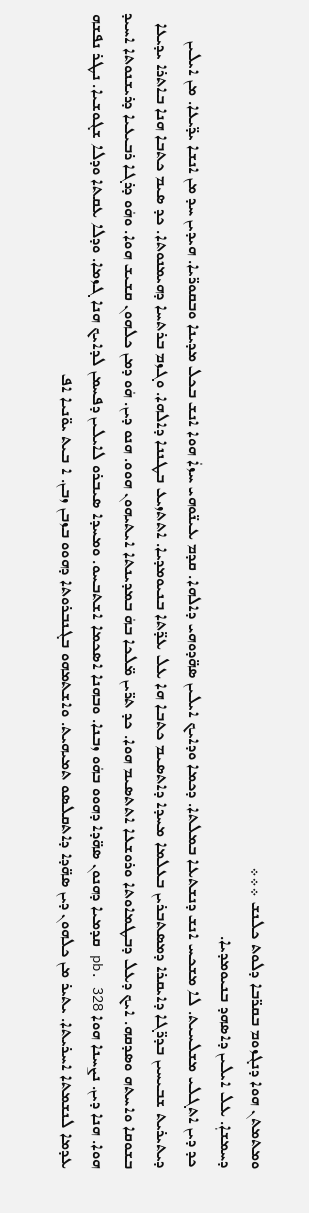ܘܡܬܡܬܢ ܗܘܐ ܕܢܓܙܘܡ ܒܩܪ̈ܒܐ ܕܠܘܬ ܟܠܢܫ ܀܀܀
ܕܚܡܫܐܼ. ܥܠ ܐܝܠܝܢ ܕܐܣܗܕ ܒܢܝܘܡܕܝܐ.
ܟܕ ܕܝܢ ܐܬܓܠܝ ܡܫܠܚܝܬ. ܠܐ ܡܫܟܚ ܐܢܫ ܕܢܫܬܥܐ ܒܡܠܬܐ. ܕܟܡܐ ܘܕܐܝܟ ܐܝܠܝܢ ܣܗ̈ܕܘܗܝ ܕܐܠܗܐ. ܩܕܡ ܥܝܢ̈ܘܗܝ ܚܙܐܿ ܗܘܐ ܐܢܫ ܒܟܠ ܡܕܝܢܐ ܘܒܩܘܪ̈ܝܐ. ܗܝܕܝܢ ܚܕ ܡܢ ܐܢܫܐ ܝܕ̈ܝܥܐ. ܡܢ ܐܝܠܝܢ ܕܝܬܝܪܝܬ ܫܒܝܚܝܢ ܒܕܪ̈ܓܐ ܕܐܝܩܪܐ ܕܡܣܬܒܪܝܢ ܒܥܠܡܐ ܡܚܕܐ ܕܐܬܣܝܡ ܟܬܒܐ ܗܐ ܥܠ ܥܕ̈ܬܐ ܒܢܝܘܡܕܝܐ. ܐܬܬܙܝܥ ܒܛܢܢܐ ܕܐܠܗܐ. ܘܓܙܡ ܒܪܬܚܐ ܕܗܝܡܢܘܬܐ. ܟܕ ܣܝܡ ܟܬܒܐ ܗܢܐ ܒܐܬܪܐ ܝܕܝܥܐ ܒܫܘܩܐ ܘܐܚܬܗ ܘܣܕܩܗ. ܐܝܟ ܕܥܠ ܕܒܛܡܐܘܬܐ ܘܪܘܫܥܐ ܐܬܬܣܝܡ ܗܘܐ. ܟܕ ܬܪ̈ܝܢ ܡ̈ܠܟܐ ܒܗܿ ܒܡܕܝܢܬܐ ܐܝܬܝܗܘܢ ܗܘܘ. ܗܢܘ ܕܝܢ. ܗܿܘ ܕܡܢ ܟܠܗܘܢ ܩܫܝܫ ܗܘܐ. ܘܗܿܘ ܕܪܓܐ ܪܒܝܥܝܐ ܕܪܝܫܢܘܬܐ ܐܚܝܕ ܗܘܐ. ܗܢܐ ܕܝܢ. ܢܨܚܢܐ ܗܘܐ pb. 328 ܩܕܡܝܐ ܕܗܢܘܢ ܣܗ̈ܕܐ ܕܗܘܘ ܒܗܿܘ ܙܒܢܐ. ܘܒܗܢܐ ܐܣܟܡܐ ܐܫܬܒܚܘ. ܘܡܚܕܐ ܣܝܒܪܘ ܠܐܝܠܝܢ ܕܦܚܡܢ ܠܕܐܝܟ ܗܢܐ ܓܙܡܐ. ܘܕܠܐ ܥܩܬܐ ܘܕܠܐ ܫܓܘܫܝܐ. ܢܛܪ ܢܦܫܗ ܥܕܡܐ ܠܢܫܡܬܐ ܐܚܪܝܬܐ. ܝܬܝܪ ܡܢ ܟܠܗܘܢ ܕܝܢ ܣܗ̈ܕܐ ܕܐܬܩܠܣܘ ܬܡܝܗܝܬ. ܘܐܫܬܡܗܘ ܒܓܢܒܪܘܬܐ ܕܗܘܘ ܒܙܒܢ ܙܒܢ. ܐ ܒܝܬ ܝܘ̈ܢܝܐ ܐܦ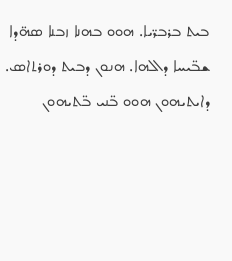ܒܝܬ ܒܪܒܪ̈ܝܐ. ܗܘܘ ܒܗܢܐ ܙܒܢܐ ܣܗ̈ܕܐ ܫܒ̈ܝܚܐ ܕܐܠܗܐ. ܗܢܘܢ ܕܒܝܬ ܕܘܪܬܐܣ. ܕܐܝܬܝܗܘܢ ܗܘܘ ܒ̈ܢܝ ܒ̈ܬܝܗܘܢ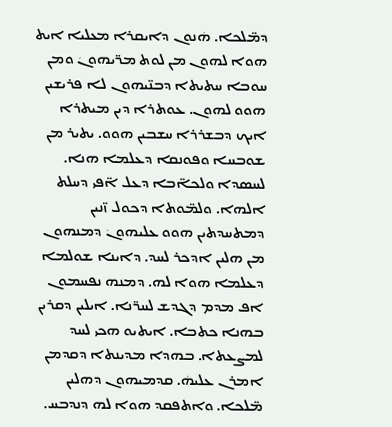ܕܡ̈ܠܟܐ. ܗܿܢܘܢ ܕܐܝܩܪܐ ܡܥܠܝܐ ܐܝܬ ܗܘܐ ܠܗܘܢ ܡܢ ܠܘܬ ܡܪ̈ܝܗܘܢܿ ܘܡܢ ܚܘܒܐ ܚܬܝܬܐ ܕܒܢ̈ܝܗܘܢ ܠܐ ܦܪܝܫܝܢ ܗܘܘ ܠܗܘܢ. ܥܘܬܪܐ ܕܝܢ ܡܝܬܪܐ ܐܝܟ ܕܒܫܪܪܐ ܚܫܒܝܢ ܗܘܘ. ܝܬܝܪ ܡܢ ܫܘܒܚܐ ܘܦܘܢܩܐ ܕܥܠܡܐ ܗܢܐ. ܠܚܣܕܐ ܘܠܟܐ̈ܒܐ ܕܥܠ ܐ̈ܦܝ ܕܚܠܬ ܐܠܗܐ. ܘܠܡ̈ܘܬܐ ܕܟܘܠ ܙ̈ܢܝܢ ܕܡܬܚܕܬܝܢ ܗܘܘ ܥܠܝܗܘܢܿ ܕܡܢܗܘܢ ܡܢ ܗܠܝܢ ܐܕܟܪ ܠܚܕ. ܕܐܝܢܐ ܫܘܠܡܐ ܕܥܠܡܐ ܗܘܐ ܠܗ. ܕܡܢܗ ܢܦܚܡܘܢ ܐܦ ܡܕܡ ܕܓܕܫ ܠܚܪ̈ܢܐ. ܐܝܠܝܢ ܕܩܪܝܢ ܒܗܢܐ ܟܬܒܐ. ܐܝܬܝܘ ܗܟܝ ܠܚܕ ܠܡܨܥܬܐ. ܒܗܕܐ ܡܕܝܢܬܐ ܕܩܕܡܢ ܐܡܪܢ ܥܠܝܗܿ. ܩܕܡܝܗܘܢ ܕܗܠܝܢ ܡ̈ܠܟܐ. ܘܐܬܦܩܕ ܗܘܐ ܠܗ ܕܢܕܒܚ.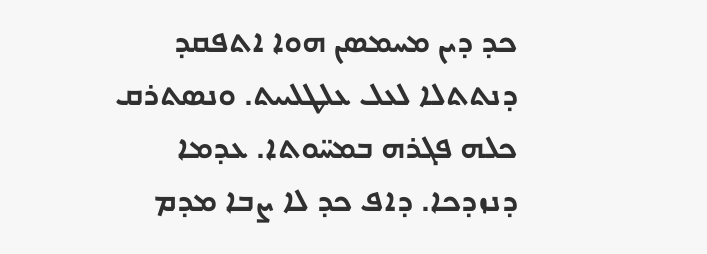ܟܕ ܕܝܢ ܡܚܡܣܢ ܗܘܐ ܐܬܦܩܕ ܕܢܬܬܠܐ ܠܥܠ ܥܠܛܠܝܝܬ. ܘܢܣܬܪܩ ܟܠܗ ܦܓܪܗ ܒܡܚ̈ܘܬܐ. ܥܕܡܐ ܕܢܙܕܟܐ. ܕܐܦ ܟܕ ܠܐ ܨܒܐ ܡܕܡ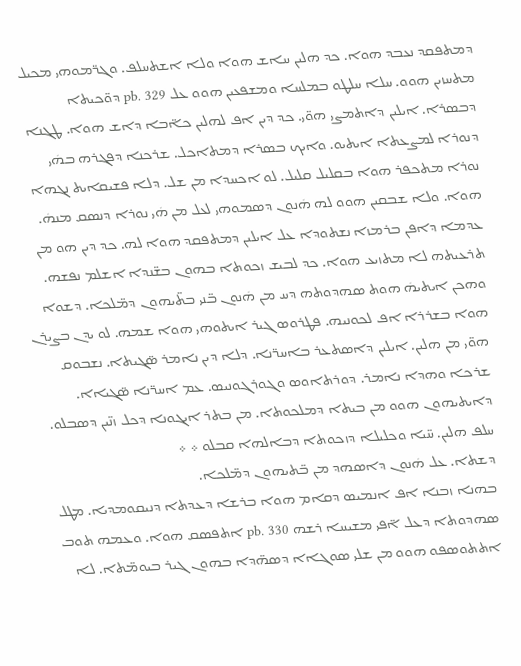ܕܡܬܦܩܕ ܢܥܒܕ ܗܘܐ. ܟܕ ܗܠܝܢ ܚܐܫ ܗܘܐ ܘܠܐ ܐܫܬܚܠܦ. ܘܓܪ̈ܡܘܗܝ ܡܟܝܠ ܡܬܚܙܝܢ ܗܘܘ. ܚܠܐ ܚܠܛܘ ܒܡܠܚܐ ܘܡܫܦܥܝܢ ܗܘܘ ܥܠ pb. 329 ܕܘ̈ܟܝܬܐ ܕܒܣܪܐ. ܐܝܠܝܢ ܕܐܬܡܨܝ ܗܘ̈ܝ. ܟܕ ܕܝܢ ܐܦ ܠܗܠܝܢ ܟܐ̈ܒܐ ܕܐܫ ܗܘܐ. ܛܓܢܐ ܕܢܘܪܐ ܠܡܨܥܬܐ ܐܝܬܝܘ. ܘܐܝܟ ܒܣܪܐ ܕܡܬܐܟܠ. ܫܪܟܢܐ ܕܦܓܪܗ ܒܗܿܝ ܢܘܪܐ ܡܬܟܦܪ ܗܘܐ ܒܩܠܝܠ ܩܠܝܠ. ܠܘ ܐܟܚܕܐ ܡܢ ܫܠ. ܕܠܐ ܦܫܝܩܐܝܬ ܢܓܗܐ ܗܘܐ. ܘܠܐ ܫܒܩܝܢ ܗܘܘ ܠܗ ܗܿܢܘܢ ܕܣܡܘܗܝ ܠܥܠ ܡܢ ܗܿܝ ܢܘܪܐ ܕܢܣܩ ܡܢܗܿ. ܥܕܡܐ ܕܐܦܢ ܒܪܡܙܐ ܢܫܬܘܕܐ ܥܠ ܐܝܠܝܢ ܕܡܬܦܩܕ ܗܘܐ ܠܗ. ܟܕ ܕܝܢ ܗܘ ܡܢ ܬܪܥܝܬܗ ܠܐ ܡܬܙܝܥ ܗܘܐ. ܟܕ ܠܒܝܫ ܙܟܘܬܐ ܒܗܘܢ ܒܫ̈ܢܕܐ ܐܫܠܡ ܢܦܫܗ. ܘܗܟܢ ܐܝܬܝܗܿ ܗܘܬ ܣܗܕܘܬܗ ܕܚ ܡܢ ܗܿܢܘܢ ܒ̈ܢܝ ܒܬ̈ܝܗܘܢ ܕܡ̈ܠܟܐ. ܕܫܘܐ ܗܘܐ ܒܫܪܪܐ ܐܦ ܠܟܘܢܝܗ. ܦܛܪܘܣ ܓܝܪ ܐܝܬܘܗܝ ܗܘܐ ܫܡܗ. ܠܘ ܝܕܢ ܒܨܝܪܢ ܗܘ̈ܝ ܡܢ ܗܠܝܢ. ܐܝܠܝܢ ܕܐܣܬܥܪ ܒܐܚܪ̈ܢܐ. ܕܠܐ ܕܝܢ ܢܐܡܪ ܣ̈ܓܝܬܐ. ܢܫܒܘܩ ܫܪܟܐ ܘܗܕܐ ܢܐܡܪ. ܕܘܪܬܐܘܣ ܘܓܘܪܓܘܢܝܣ. ܥܡ ܐܚܪ̈ܢܐ ܣ̈ܓܝܐܐ. ܕܐܝܬܝܗܘܢ ܗܘܘ ܡܢ ܒܝܬܐ ܕܡܠܟܘܬܐ. ܡܢ ܒܬܪ ܐܝܓܘܢܐ ܕܟܠ ܙܢ̈ܝܢ ܕܣܒܠܘ. ܚܠܦ ܗܠܝܢ. ܚ̈ܝܐ ܘܟܠܝܠܐ ܕܙܟܘܬܐ ܕܒܐܠܗܐ ܩܒܠܘ ܀ ܀
ܕܫܬܐ. ܥܠ ܗܿܢܘܢ ܕܐܣܗܕ ܡܢ ܒ̈ܬܝܗܘܢ ܕܡ̈ܠܟܐ.
ܒܗܢܐ ܙܒܢܐ ܐܦ ܐܢܡܝܣ ܕܩܐܡ ܗܘܐ ܒܪܫܐ ܕܥܕܬܐ ܕܢܝܩܘܡܕܝܐ. ܡܛܠ ܣܗܕܘܬܐ ܕܥܠ ܐ̈ܦܝ ܡܫܝܚܐ ܪܫܗ pb. 330 ܐܬܦܣܩ ܗܘܐ. ܘܥܡܗ ܬܘܒ ܐܬܬܘܣܦܘ ܗܘܘ ܡܢ ܫܠܝ ܣܘܓܐܐ ܕܣܗ̈ܕܐ ܒܗܘܢ ܓܝܪ ܒܝܘܡ̈ܬܐ. ܠܐ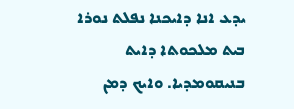ܝܕܥ ܐܢܐ ܕܐܝܟܢܐ ܢܦܠܬ ܢܘܪܐ ܒܝܬ ܡܠܟܘܬܐ ܕܐܝܬ ܒܢܝܩܘܡܕܝܐ. ܘܐܝܟ ܕܡܢ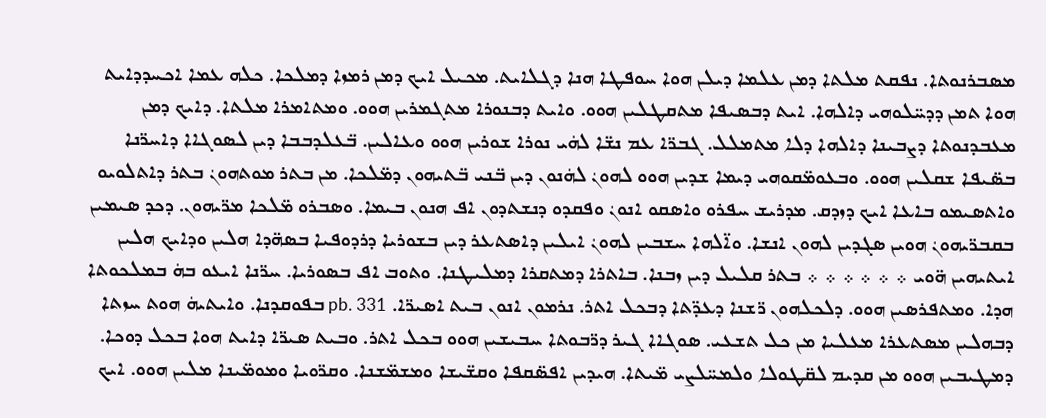ܡܣܒܪܢܘܬܐ. ܢܦܩܬ ܡܠܬܐ ܕܡܢ ܥܠܡܐ ܕܝܠܢ ܗܘܐ ܚܘܦܛܐ ܗܢܐ ܕܓܠܐܝܬ. ܡܟܝܠ ܐܝܟ ܕܡܢ ܪܡܙܐ ܕܡܠܟܐ. ܟܠܗ ܥܡܐ ܐܟܚܕܕܐܝܬ ܗܘܐ ܬܡܢ ܕܕܚ̈ܠܘܗܝ ܕܐܠܗܐ. ܐܝܬ ܕܒܣܝܦܐ ܡܬܩܛܠܝܢ ܗܘܘ. ܘܐܝܬ ܕܒܢܘܪܐ ܡܬܓܡܪܝܢ ܗܘܘ. ܘܡܬܐܡܪܐ ܡܠܬܐ. ܕܐܝܟ ܕܡܢ ܡܥܒܕܢܘܬܐ ܕܨܒܝܢܐ ܕܐܠܗܐ ܕܠܐ ܡܬܡܠܠ. ܓܒܪ̈ܐ ܥܡ ܢܫ̈ܐ ܠܗܿܝ ܢܘܪܐ ܫܘܪܝܢ ܗܘܘ ܘܥܐܠܝܢ. ܒ̈ܥܠܕܒܒܐ ܕܝܢ ܠܣܘܓܐܐ ܕܐܚܪ̈ܢܐ ܒܣ̈ܝܦܐ ܫܩܠܝܢ ܗܘܘ. ܘܒܥܘܡ̈ܩܘܗܝ ܕܝܡܐ ܫܕܝܢ ܗܘܘ ܠܗܘܢܿ ܠܗܿܢܘܢ ܕܝܢ ܒ̈ܢܝ ܒ̈ܬܝܗܘܢ ܕܡ̈ܠܟܐ. ܡܢ ܒܬܪ ܡܘܬܗܘܢܿ ܒܬܪ ܕܐܬܠܘܝܘ ܘܐܬܣܝܡܘ ܒܐܥܐ ܐܝܟ ܕܙܕܩ. ܡܕܪܝܫ ܚܦܪܘ ܘܐܣܩܘ ܐܢܘܢܿ ܘܦܩܕܘ ܕܢܫܬܕܘܢ ܐܦ ܗܢܘܢ ܒܝܡܐ. ܘܣܒܪܘ ܡ̈ܠܟܐ ܡܪ̈ܝܗܘܢ. ܕܟܕ ܣܝܡܝܢ ܒܩܒܪ̈ܝܗܘܢܿ ܗܘܝܢ ܣܓܕܝܢ ܠܗܘܢ ܐܢܫܐ. ܘܐ̈ܠܗܐ ܚܫܒܝܢ ܠܗܘܢܿ ܐܝܠܝܢ ܕܐܣܬܥܪ ܕܝܢ ܒܫܘܪܝܐ ܕܪܕܘܦܝܐ ܒܣܗ̈ܕܐ ܗܠܝܢ ܘܕܐܝܟ ܗܠܝܢ ܐܝܬܝܗܝܢ ܗ̈ܘܝ ܀ ܀ ܀ ܀ ܀ ܀ ܒܬܪ ܩܠܝܠ ܕܝܢ ܙܒܢܐ. ܒܐܬܪܐ ܕܡܬܩܪܐ ܕܡܠܝܛܢܐ. ܘܬܘܒ ܐܦ ܒܣܘܪܝܐ. ܚܪ̈ܢܐ ܐܝܥܘ ܒܗܿ ܒܡܠܟܘܬܐ ܗܕܐ. ܘܡܬܦܪܣܝܢ ܗܘܘ. ܕܠܟܠܗܘܢ ܪ̈ܫܢܐ ܕܥܕ̈ܬܐ ܕܒܟܠ ܐܬܪ. ܢܪܡܘܢ ܐܢܘܢ ܒܝܬ ܐܣܝܪ̈ܐ. pb. 331 ܒܦܘܩܕܢܐ. ܘܐܝܬܝܗܿ ܗܘܬ ܚܙܬܐ ܕܒܗܠܝܢ ܡܣܬܥܪܐ ܡܥܠܝܐ ܡܢ ܟܠ ܬܫܥܝ. ܣܘܓܐܐ ܓܝܪ ܕܪ̈ܒܘܬܐ ܚܒܝܫܝܢ ܗܘܘ ܒܟܠ ܐܬܪ. ܘܒܝܬ ܣܝܪ̈ܐ ܕܐܝܬ ܗܘܐ ܒܟܠ ܕܘܟܐ. ܕܡܛܝܒܝܢ ܗܘܘ ܡܢ ܩܕܝܡ ܠܩ̈ܛܘܠܐ ܘܠܡܚ̈ܠܨܝ ܡ̈ܝܬܐ. ܗܝܕܝܢ ܐܦܣ̈ܩܦܐ ܘܩܫ̈ܝܫܐ ܘܡܫܡ̈ܫܢܐ. ܘܩܪ̈ܘܝܐ ܘܡܘܡ̈ܝܢܐ ܡܠܝܢ ܗܘܘ. ܐܝܟ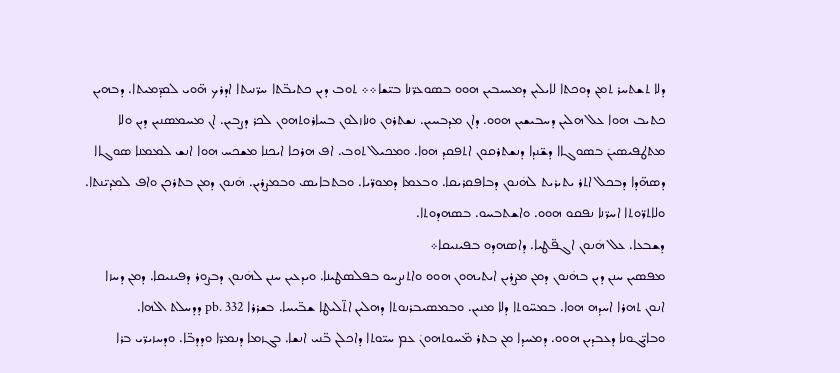ܕܠܐ ܬܫܬܚܪ ܬܡܢ ܕܘܟܬܐ ܠܐܝܠܝܢ ܕܡܚܝܒܝܢ ܗܘܘ ܒܣܘܥܪ̈ܢܐ ܒܝ̈ܫܐ܀܀ ܬܘܒ ܕܝܢ ܟܬܝܒ̈ܬܐ ܚܪ̈ܢܝܬܐ ܐܕܪܟ ܗ̈ܘܝ ܠܩܕ̈ܡܝܬܐ. ܕܒܗܝܢ ܟܬܝܒ ܗܘܐ ܥܠ ܗܠܝܢ ܕܚܒܝܫܝܢ ܗܘܘ. ܕܐܢ ܡܕܒܚܝܢ. ܢܫܬܪܘܢ ܘܢܐܙܠܘܢ ܒܚܐܪܘܬܗܘܢ ܠܟܪ ܕܨܒܝܢ. ܐܢ ܡܚܡܣܢܝܢ ܕܝܢ ܘܠܐ ܡܬܛܦܝܣܝܢܿ ܒܣܘܓܐܐ ܕܫ̈ܢܕܐ ܕܢܫܬܪܩܘܢ ܐܬܦܩܕ ܗܘܐ. ܘܡܟܝܠ ܬܘܒ. ܐܦ ܗܪܟܐ ܐܝܟܢܐ ܡܫܟܚ ܗܘܐ ܐܢܫ ܠܡܡܢܐ ܣܘܓܐܐ ܕܣܗ̈ܕܐ ܕܒܟܠ ܐܬܪ ܝܬܝܪܝܬ ܠܗܿܢܘܢ ܕܒܐܦܩܪܝܩܐ. ܘܒܥܡܐ ܕܡܘܪ̈ܝܐ. ܘܒܬܒܐܝܣ ܘܒܡܨܪܝܢ. ܗܿܢܘܢ ܕܡܢ ܒܬܪܟܢ ܘܐܦ ܠܡܕܝ̈ܢܬܐ. ܘܠܐܬܪ̈ܘܬܐ ܐܚܪ̈ܢܐ ܢܦܩܘ ܗܘܘ. ܘܐܫܬܒܚܘ. ܒܣܗܕܘܬܐ.
ܕܫܒܥܐ. ܥܠ ܗܿܢܘܢ ܐܓܦ̈ܛܝܐ. ܕܐܣܗܕܘ ܒܦܝܢܝܩܐ܀
ܡܦܣܝܢ ܚܢܢ ܕܝܢ ܒܗܿܢܘܢ ܕܡܢ ܡܨܪܝܢ ܐܝܬܝܗܘܢ ܗܘܘ ܘܐܬܢܨܚܘ ܒܦܠܣܛܝܢܐ. ܘܝܕܥܝܢ ܚܢܢ ܠܗܿܢܘܢ ܕܒܨܘܪ ܕܦܝܢܝܩܐ. ܕܡܢ ܕܚܙܐ ܐܢܘܢ ܬܗܪܐ ܐܚܕܗ ܗܘܐ. ܒܡܚ̈ܘܬܐ ܕܠܐ ܡܢܝܢ. ܘܒܡܣܝܒܪܢܘܬܐ ܕܗܠܝܢ ܐܬ̈ܠܝܛܐ ܫܒ̈ܝܚܐ. ܒܫܪܪܐ pb. 332 ܕܕܚܠܬ ܐܠܗܐ. ܘܒܐܝ̈ܓܘܢܐ ܕܥܒܕܝܢ ܗܘܘ. ܕܡܚܕܐ ܡܢ ܒܬܪ ܡ̈ܚܘܬܗܘܢܿ ܥܡ ܚܝ̈ܘܬܐ ܕܐܟܠܢ ܒ̈ܢܝ ܐܢܫܐ. ܒܓܙܡܐ ܕܢܡܪ̈ܐ ܘܕܕܒ̈ܐ. ܘܕܚܙܝܪ̈ܝ ܒܪܐ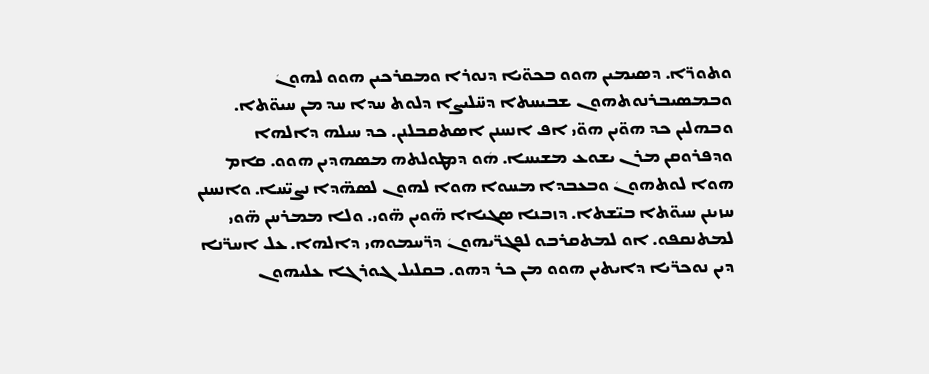ܘܬܘܪ̈ܐ. ܕܣܝܡܝܢ ܗܘܘ ܒܟܘ̈ܝܐ ܕܢܘܪܐ ܘܡܩܪܟܝܢ ܗܘܘ ܠܗܘܢܿ ܘܒܡܣܝܒܪܢܘܬܗܘܢ ܫܒܝܚܬܐ ܕܚ̈ܠܝܨܐ ܕܠܘܬ ܚܕܐ ܚܕ ܡܢ ܚܝܘ̈ܬܐ. ܘܒܗܠܝܢ ܟܕ ܗܘ̈ܝܢ ܗܘ̈ܝ ܐܦ ܐܢܚܢܢ ܐܣܬܩܒܠܢܢ. ܟܕ ܚܝܠܗ ܕܐܠܗܐ ܘܕܦܪܘܩܢ ܡܪܢ ܝܫܘܥ ܡܫܝܚܐ. ܗܿܘ ܕܡܛܘܠܬܗ ܡܣܗܕܝܢ ܗܘܘ. ܩܐܡ ܗܘܐ ܠܘܬܗܘܢܿ ܘܒܥܒܕܐ ܡܚܘܐ ܗܘܐ ܠܗܘܢ ܠܣܗ̈ܕܐ ܢܨܝ̈ܚܐ. ܘܐܢܚܢܢ ܚܙܝܢܢ ܚܝܘ̈ܬܐ ܒܝ̈ܫܬܐ. ܕܙܒܢܐ ܣܓܝܐܐ ܗ̈ܘܝܢ ܗ̈ܘܝ. ܘܠܐ ܡܡܪܚܢ ܗ̈ܘܝ ܠܡܬܢܩܦܘ. ܐܘ ܠܡܬܩܪܒܘ ܠܦܓܪ̈ܝܗܘܢܿ ܕܪ̈ܚܡܘܗܝ ܕܐܠܗܐ. ܥܠ ܐܚܪ̈ܢܐ ܕܝܢ ܢܘܟܪ̈ܝܐ ܕܐܝܬܝܢ ܗܘܘ ܡܢ ܟܪ ܕܗܘ. ܒܩܠܝܠ ܓܘܪܓܐ ܥܠܝܗܘܢ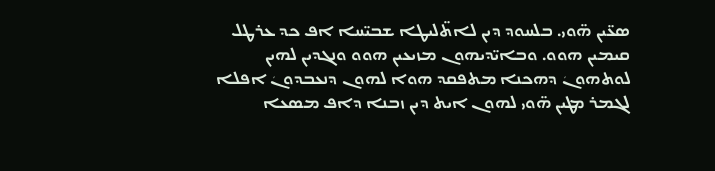ܣܥ̈ܝܢ ܗ̈ܘܝ. ܒܠܚܘܕ ܕܝܢ ܠܐܬ̈ܠܝܛܐ ܫܒܝ̈ܚܐ ܐܦ ܟܕ ܥܪܛܠ ܩܝܡܝܢ ܗܘܘ. ܘܒܐܝ̈ܕܝܗܘܢ ܡܙܝܥܝܢ ܗܘܘ ܘܢܓܕܝܢ ܠܗܝܢ ܠܘܬܗܘܢܿ ܕܗܟܢܐ ܡܬܦܩܕ ܗܘܐ ܠܗܘܢ ܕܢܥܒܕܘܢܿ ܐܦܠܐ ܠܓܡܪ ܡܛܝܢ ܗ̈ܘܝ ܠܗܘܢ ܐܝܬ ܕܝܢ ܙܒܢܐ ܕܐܦ ܡܣܥܐ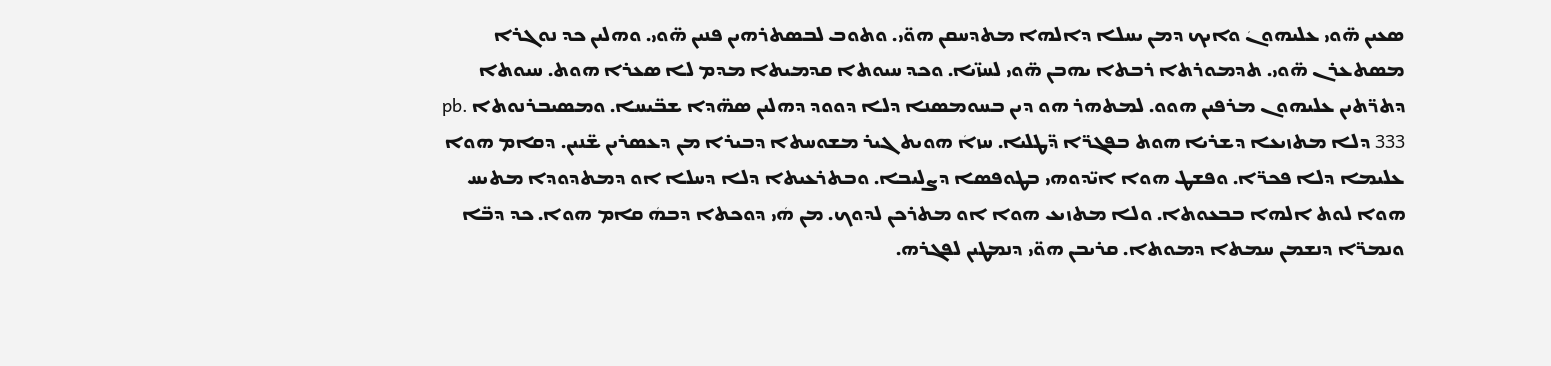ܣܥܝܢ ܗ̈ܘܝ ܥܠܝܗܘܢܿ ܘܐܝܟ ܕܡܢ ܝܚܠܐ ܕܐܠܗܐ ܡܬܕܚܩܢ ܗܘ̈ܝ. ܘܬܘܒ ܠܒܣܬܪܗܝܢ ܦܢܝܢ ܗ̈ܘܝ. ܘܗܠܝܢ ܟܕ ܢܘܓܪܐ ܡܣܬܥܪܢ ܗ̈ܘܝ. ܬܕܡܘܪܬܐ ܪܒܬܐ ܝܗܒܢ ܗ̈ܘܝ ܠܚܙ̈ܝܐ. ܘܟܕ ܚܝܘܬܐ ܩܕܡܝܬܐ ܡܕܡ ܠܐ ܣܥܪܐ ܗܘܬ. ܚܝܘܬܐ ܕܬܪ̈ܬܝܢ ܥܠܝܗܘܢ ܡܪܦܝܢ ܗܘܘ. ܠܡܬܗܪ ܗܘ ܕܝܢ ܒܚܘܡܣܢܐ ܕܠܐ ܕܘܘܕ ܕܗܠܝܢ ܣܗ̈ܕܐ ܫܒ̈ܝܚܐ. ܘܡܣܝܒܪܢܘܬܐ pb. 333 ܕܠܐ ܡܬܙܝܥܐ ܕܫܪܝܐ ܗܘܬ ܒܦܓܪ̈ܐ ܕ̈ܛܠܝܐ. ܚܙܐܿ ܗܘܝܬ ܓܝܪ ܡܫܘܚܬܐ ܕܒܝܪܐ ܡܢ ܕܥܣܪܝܢ ܫ̈ܢܝܢ. ܕܩܐܡ ܗܘܐ ܥܠܝܡܐ ܕܠܐ ܦܟܪ̈ܐ. ܘܦܫܛ ܗܘܐ ܐܝ̈ܕܘܗܝ ܒܛܘܦܣܐ ܕܨܠܝܒܐ. ܘܒܬܪܥܝܬܐ ܕܠܐ ܕܚܠܐ ܐܘ ܕܡܬܕܘܕܐ ܡܬܝܚ ܗܘܐ ܠܘܬ ܐܠܗܐ ܒܒܥܘܬܐ. ܘܠܐ ܡܬܙܝܥ ܗܘܐ ܐܘ ܡܬܪܟܢ ܠܕܘܟ. ܡܢ ܗܿܝ ܕܘܟܬܐ ܕܒܗܿ ܩܐܡ ܗܘܐ. ܟܕ ܕܒ̈ܐ ܘܢܡܪ̈ܐ ܕܢܫܡܢ ܚܡܬܐ ܕܡܘܬܐ. ܩܪܝܒܢ ܗܘ̈ܝ ܕܢܡܛܝܢ ܠܦܓܪܗ.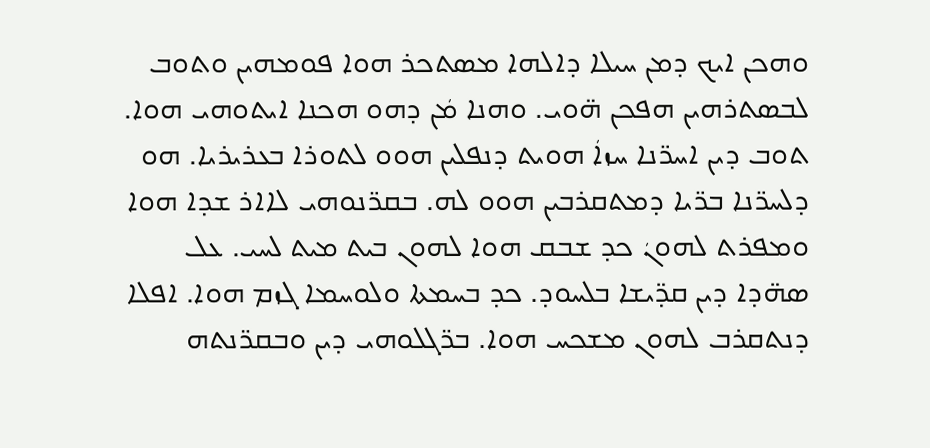ܘܗܟܢ ܐܝܟ ܕܡܢ ܚܝܠܐ ܕܐܠܗܐ ܡܣܬܟܪ ܗܘܐ ܦܘܡܗܝܢ ܘܬܘܒ ܠܒܣܬܪܗܝܢ ܗܦܟܢ ܗ̈ܘܝ. ܘܗܢܐ ܡܿܢ ܕܗܘ ܗܟܢܐ ܐܝܬܘܗܝ ܗܘܐ. ܬܘܒ ܕܝܢ ܐܚܪ̈ܢܐ ܚܙܐܿ ܗܘܝܬ ܕܢܦܠܝܢ ܗܘܘ ܠܬܘܪܐ ܒܥܪܝܪܝܐ. ܗܘ ܕܠܚܪ̈ܢܐ ܒܪ̈ܝܐ ܕܡܬܩܪܒܝܢ ܗܘܘ ܠܗ. ܒܩܪ̈ܢܘܗܝ ܠܐܐܪ ܫܕܐ ܗܘܐ ܘܡܦܪܬ ܠܗܘܢܿ ܟܕ ܫܒܩ ܗܘܐ ܠܗܘܢ ܒܝܬ ܡܝܬ ܠܚܝ. ܥܠ ܣܗ̈ܕܐ ܕܝܢ ܩܕ̈ܝܫܐ ܒܠܚܘܕ. ܟܕ ܒܚܡܬܐ ܘܠܘܚܡܐ ܓܙܡ ܗܘܐ. ܐܦܠܐ ܕܢܬܩܪܒ ܠܗܘܢ ܡܫܟܚ ܗܘܐ. ܒܪ̈ܓܠܘܗܝ ܕܝܢ ܘܒܩܪ̈ܢܬܗ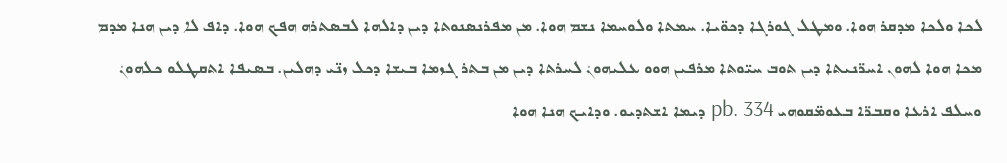ܠܟܐ ܘܠܟܐ ܡܕܩܪ ܗܘܐ. ܘܡܛܠ ܓܘܪܓܐ ܕܟܘ̈ܝܐ. ܚܡܬܐ ܘܠܘܚܡܐ ܢܫܡ ܗܘܐ. ܡܢ ܡܦܪܢܣܢܘܬܐ ܕܝܢ ܕܐܠܗܐ ܠܒܣܬܪܗ ܗܦܟ ܗܘܐ. ܕܐܦ ܠܐ ܕܝܢ ܗܢܐ ܡܕܡ ܡܟܐ ܗܘܐ ܠܗܘܢ ܐܚܪ̈ܢܝܬܐ ܕܝܢ ܬܘܒ ܚܝ̈ܘܬܐ ܡܪܦܝܢ ܗܘܘ ܥܠܝܗܘܢܿ ܠܚܪܬܐ ܕܝܢ ܡܢ ܒܬܪ ܓܙܡܐ ܒܝܫܐ ܕܟܠ ܙܢ̈ܝ ܕܗܠܝܢ. ܒܣܝܦܐ ܐܬܩܛܠܘ ܟܠܗܘܢܿ ܘܚܠܦ ܐܪܥܐ ܘܩܒܪ̈ܐ ܒܥܘܡ̈ܩܘܗܝ pb. 334 ܕܝܡܐ ܐܫܬܕܝܘ. ܘܕܐܝܟ ܗܢܐ ܗܘܐ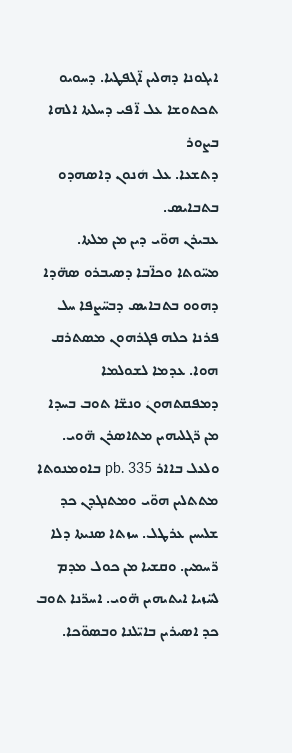ܐܝܓܘܢܐ ܕܗܠܝܢ ܐ̈ܓܦܛܝܐ. ܕܚܘܝܘ ܬܟܬܘܫܐ ܥܠ ܐ̈ܦܝ ܕܚܠܬܐ ܐܠܗܐ ܒܨܘܪ
ܕܬܫܥܐ. ܥܠ ܗܿܢܘܢ ܕܐܣܗܕܘ ܒܬܒܐܝܣ.
ܥܒܝܪܢ ܗܘ̈ܝ ܕܝܢ ܡܢ ܡܠܬܐ. ܡܚ̈ܘܬܐ ܘܟܐ̈ܒܐ ܕܣܝܒܪܘ ܣܗ̈ܕܐ ܕܗܘܘ ܒܬܒܐܝܣ ܕܒܚ̈ܨܦܐ ܚܠ ܦܪܢܐ ܟܠܗ ܦܓܪܗܘܢ ܡܣܬܪܩ ܗܘܐ. ܥܕܡܐ ܠܫܘܠܡܐ ܕܡܦܩܬܗܘܢܿ ܘܢܫ̈ܐ ܬܘܒ ܒܚܕܐ ܡܢ ܪ̈ܓܠܝܗܝܢ ܡܬܐܣܪܢ ܗ̈ܘܝ. ܘܠܥܠ ܒܐܐܪ pb. 335 ܒܐܘܡܢܘܬܐ ܡܬܬܠܝܢ ܗܘ̈ܝ ܘܡܬܢܓܕܢ ܟܕ ܫܠܝܚܢ ܥܪܛܠ. ܚܙܬܐ ܣܢܝܬܐ ܕܠܐ ܪ̈ܚܡܝܢ. ܘܩܫܝܐ ܡܢ ܟܘܠ ܡܕܡ ܠܚ̈ܙܝܐ ܐܝܬܝܗܝܢ ܗ̈ܘܝ. ܐܚܪ̈ܢܐ ܬܘܒ ܟܕ ܐܣܝܪܝܢ ܒܐܝ̈ܠܢܐ ܘܒܣܘ̈ܟܐ.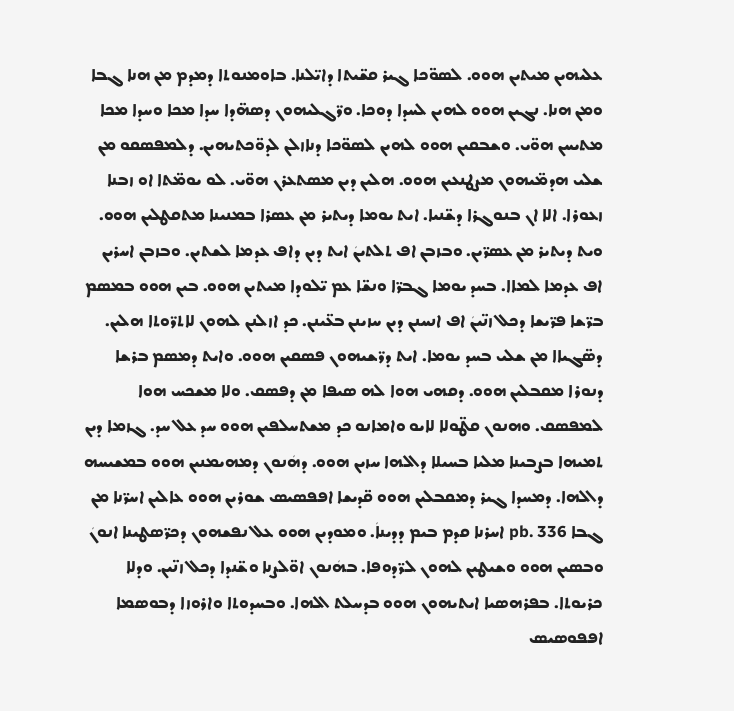ܥܠܝܗܝܢ ܡܝܬܝܢ ܗܘܘ. ܠܣܘ̈ܟܐ ܓܝܪ ܩܫ̈ܝܬܐ ܕܐܝ̈ܠܢܐ. ܒܐܘܡܢܘܬܐ ܕܡܕܡ ܡܢ ܗܢܐ ܓܒܐ ܘܡܢ ܗܢܐ. ܢܓܝܢ ܗܘܘ ܠܗܝܢ ܠܚܕܐ ܕܘܟܐ. ܘܪ̈ܓܠܝܗܘܢ ܕܣܗ̈ܕܐ ܚܕܐ ܡܟܐ ܘܚܕܐ ܡܟܐ ܡܬܝܚܢ ܗܘ̈ܝ. ܘܫܒܩܝܢ ܗܘܘ ܠܗܝܢ ܠܣܘ̈ܟܐ ܕܢܐܙܠܢ ܠܕܘ̈ܟܬܝܗܝܢ. ܕܠܡܦܣܩܘ ܡܢ ܫܠܝ ܗܕܡ̈ܝܗܘܢ ܡܨܛܢܥܝܢ ܗܘܘ. ܗܠܝܢ ܕܝܢ ܡܣܬܥܪܢ ܗܘ̈ܝ. ܠܘ ܝܘܡ̈ܬܐ ܐܘ ܙܒܢܐ ܙܥܘܪܐ. ܐܠܐ ܐܢ ܒܢܘܓܪܐ ܕܫ̈ܢܝܐ. ܐܝܬ ܝܘܡܐ ܕܝܬܝܪ ܡܢ ܥܣܪܐ ܒܡܢܝܢܐ ܡܬܩܛܠܝܢ ܗܘܘ. ܘܝܬ ܕܝܬܝܪ ܡܢ ܥܣܪ̈ܝܢ. ܘܒܙܒܢ ܐܦ ܬܠܬܝܢܿ ܐܝܬ ܕܝܢ ܕܐܦ ܥܕܡܐ ܠܫܬܝܢ. ܘܒܙܒܢ ܐܚܪܝܢ ܐܦ ܥܕܡܐ ܠܡܐܐ. ܒܚܕ ܝܘܡܐ ܓܒܪ̈ܐ ܘܢܫ̈ܐ ܥܡ ܝ̈ܠܘܕܐ ܡܝܬܝܢ ܗܘܘ. ܒܝܢ ܗܘܘ ܒܡܣܡ ܒܪ̈ܫܐ ܦܪ̈ܝܫܐ ܕܟܠ ܙܢ̈ܝܢܿ ܐܦ ܐܢܚܢܢ ܕܝܢ ܚܙܝܢܢ ܒܥ̈ܝܢܢ. ܟܕ ܐܙܠܢܢ ܠܗܘܢ ܠܐܬܪ̈ܘܬܐ ܗܠܝܢ. ܕܣ̈ܓܝܐܐ ܡܢ ܫܠܝ ܒܚܕ ܝܘܡܐ. ܐܝܬ ܕܪ̈ܫܝܗܘܢ ܦܣܩܝܢ ܗܘܘ. ܘܐܝܬ ܕܡܣܡ ܒܪܫܐ ܕܢܘܪܐ ܡܩܒܠܝܢ ܗܘܘ. ܕܩܗܝ ܗܘܐ ܠܗ ܣܝܦܐ ܡܢ ܕܦܣܩ. ܘܠܐ ܡܫܟܚ ܗܘܐ ܠܡܦܣܩ. ܘܗܢܘܢ ܩܛ̈ܘܠܐ ܠܐܝܘ ܘܐܡܐܢܘ ܟܕ ܡܫܬܚܠܦܝܢ ܗܘܘ ܚܕ ܥܠ ܚܕ. ܓܙܡܐ ܕܝܢ ܬܡܝܗܐ ܒܨܒܝܢܐ ܡܠܝܐ ܒܚܝܠܐ ܕܐܠܗܐ ܚܙܝܢ ܗܘܘ. ܕܗܿܢܘܢ ܕܡܗܝܡܢܝܢ ܗܘܘ ܒܡܫܝܚܗ ܕܐܠܗܐ. ܕܡܚܕܐ ܓܝܪ ܕܡܩܒܠܝܢ ܗܘܘ ܩ̈ܕܝܫܐ ܐܦܦܣܝܣ ܫܘܪܝܢ ܗܘܘ ܥܐܠܝܢ ܐܚܪ̈ܢܐ ܡܢ ܓܒܐ pb. 336 ܐܚܪܢܐ ܩܕܡ ܒܝܡ ܕܕܝܢܐܿ. ܘܡܘܕܝܢ ܗܘܘ ܥܠ ܢܦܫܗܘܢ ܕܟܪ̈ܣܛܝܢܐ ܐܢܘܢܿ ܘܒܣܝܢ ܗܘܘ ܘܫܝܛܝܢ ܠܗܘܢ ܠܪ̈ܕܘܦܐ. ܒܗܿܢܘܢ ܐܘ̈ܠܨܢܐ ܘܫ̈ܢܕܐ ܕܟܠ ܙܢ̈ܝܢ. ܘܕܠܐ ܟܪܝܘܬܐ. ܒܦܪܗܣܝܐ ܐܝܬܝܗܘܢ ܗܘܘ ܒܕܚܠܬ ܐܠܗܐ. ܘܒܚܕܘܬܐ ܘܐܪܘܙܐ ܕܒܘܣܡܐ ܐܦܦܘܣܝܣ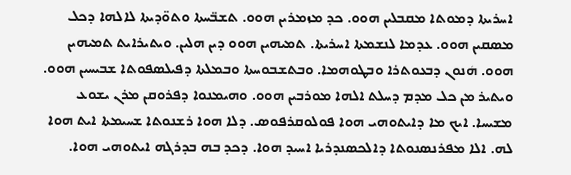ܐܚܪܝܬܐ ܕܡܘܬܐ ܡܩܒܠܝܢ ܗܘܘ. ܟܕ ܡܙܡܪܝܢ ܗܘܘ. ܬܫܒ̈ܚܬܐ ܘܬܘ̈ܕܝܬܐ ܠܐܠܗܐ ܕܟܠ ܡܣܩܝܢ ܗܘܘ. ܥܕܡܐ ܠܢܫܡܬܐ ܐܚܪܝܬܐ. ܬܡܝܗܝܢ ܗܘܘ ܕܝܢ ܗܠܝܢ. ܘܝܬܝܪܐܝܬ ܬܡܝܗܝܢ ܗܘܘ. ܗܿܢܘܢ ܕܒܥܘܬܪܐ ܘܒܛܘܗܡܐ. ܘܒܬܫܒܘܚܬܐ ܘܒܡܠܬܐ ܕܦܝܠܣܦܘܬܐ ܫܒܝܚܝܢ ܗܘܘ. ܘܝܬܝܪ ܡܢ ܟܠ ܡܕܡ ܕܚܠܬ ܐܠܗܐ ܡܘܪܒܝܢ ܗܘܘ. ܘܗܝܡܢܘܐ ܕܦܪܘܩܢ ܡܪܢ ܝܫܘܥ ܡܫܝܚܐ. ܐܝܟ ܡܐ ܕܐܝܬܘܗܝ ܗܘܐ ܦܘܠܘܩܪܦܘܣ. ܕܠܐ ܗܘܐ ܪܫܢܘܬܐ ܫܚܝܡܬܐ ܐܝܬ ܗܘܐ ܠܗ. ܐܠܐ ܡܦܪܢܣܢܘܬܐ ܕܐܠܟܣܢܕܪܝܐ ܐܚܝܕ ܗܘܐ. ܕܟܕ ܒܗ ܒܕܪܓܗ ܐܝܬܘܗܝ ܗܘܐ.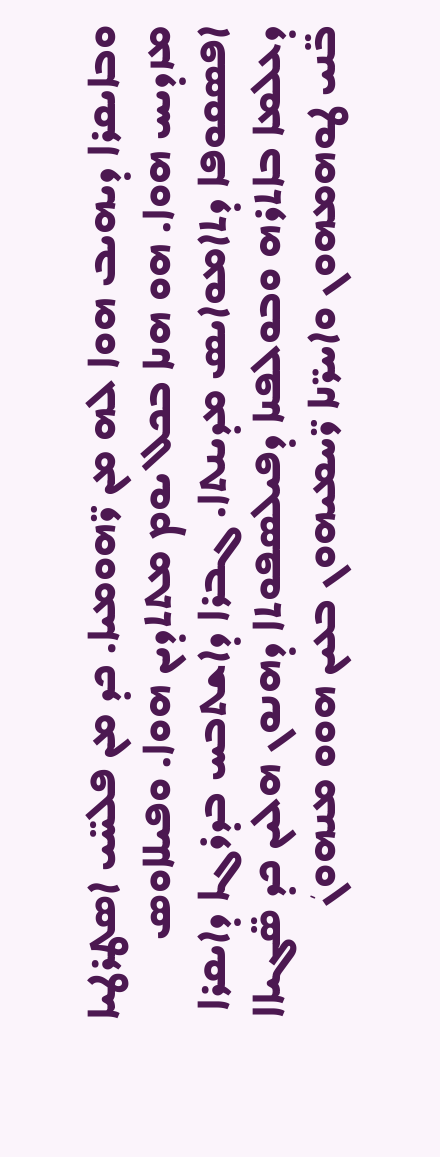ܘܒܐܝܩܪܐ ܕܝܗܝܒ ܗܘܐ ܠܗ ܡܢ ܪ̈ܗܘܡܝܐ. ܟܕ ܡܢ ܦܠܚ̈ܝ ܐܣܛܪܛܝܐ ܡܙܕܝܚ ܗܘܐ. ܗܘ ܗܢܐ ܒܟܠ ܝܘܡ ܡܬܬܕܝܢ ܗܘܐ. ܘܦܝܠܐܘܣ ܐܦܣܩܘܦܐ ܕܬܐܡܘܐܝܣ ܡܕܝܢܬܐ. ܓܒܪܐ ܕܐܫܬܒܚ ܒܕܪܓܐ ܕܐܝܩܪܐ ܕܥܠܡܐ ܒܐܬܪܗ ܘܒܘܠܦܢܐ ܕܦܝܠܣܦܘܬܐ ܕܗܢܘܢ ܗܠܝܢ ܟܕ ܣ̈ܓܝܐܐ ܒ̈ܢܝ ܛܘܗܡܗܘܢ ܘܐܚܪ̈ܢܐ ܪ̈ܚܡܝܗܘܢ ܒܥܝܢ ܗܘܘ ܡܢܗܘܢܿ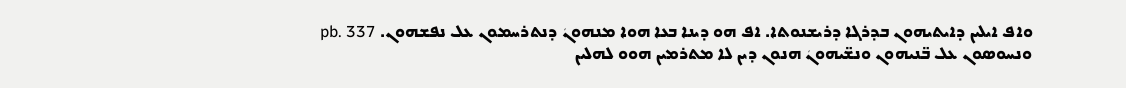ܘܐܦ ܐܝܠܝܢ ܕܐܝܬܝܗܘܢ ܒܕܪܓܐ ܕܪܝܫܢܘܬܐ. ܐܦ ܗܘ ܕܝܢܐ ܒܥܐ ܗܘܐ ܡܢܗܘܢܿ ܕܢܬܪܚܡܘܢ ܥܠ ܢܦܫܗܘܢ. pb. 337 ܘܢܚܘܣܘܢ ܥܠ ܒ̈ܢܝܗܘܢ ܘܢܫ̈ܝܗܘܢܿ ܗܢܘܢ ܕܝܢ ܠܐ ܡܬܪܡܝܢ ܗܘܘ ܠܗܠܝܢ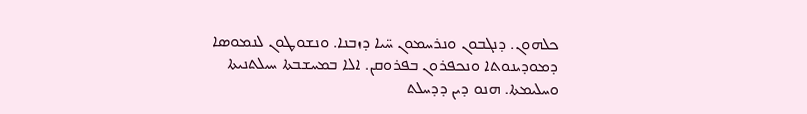ܟܠܗܘܢ. ܕܢܓܒܘܢ ܘܢܪܚܡܘܢ ܚ̈ܝܐ ܕܙܒܢܐ. ܘܢܫܘܛܘܢ ܠܢܡܘܣܐ ܕܡܘܕܝܢܘܬܐ ܘܢܟܦܪܘܢ ܒܦܪܘܩܢ. ܐܠܐ ܒܡܚܫܒܬܐ ܚܝܠܬܢܝܬܐ ܘܚܠܝܡܬܐ. ܗܢܘ ܕܝܢ ܕܕܚܠܬ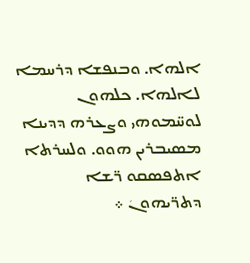ܐܠܗܐ. ܘܒܢܦܫܐ ܕܪܚܡܐ ܠܐܠܗܐ. ܟܠܗܘܢ ܠܘܚ̈ܡܘܗܝ ܘܨܥܪܗ ܕܕܝܢܐ ܡܣܝܒܪܝܢ ܗܘܘ. ܘܠܚܪܬܐ ܐܬܦܣܩܘ ܪ̈ܫܐ ܕܬܪ̈ܝܗܘܢܿ ܀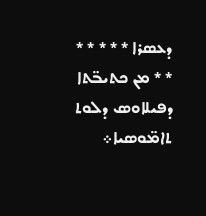ܕܥܣܪܐ * * * * * * * ܡܢ ܟܬܝܒ̈ܬܐ ܕܦܝܠܐܘܣ ܕܠܘܬ ܬܐܡ̈ܘܣܝܐ܀